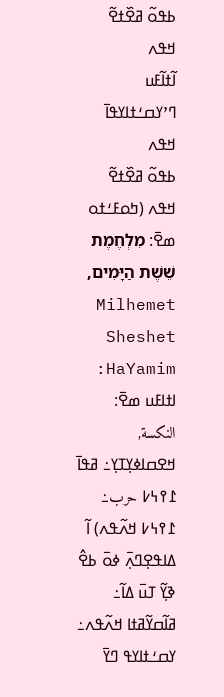ߕߟߋ߬ ߥߐ߰ߙߐ߬ ߞߟߍ
ߊ߬ߙߊ߬ߓߎ ߣߴߌߛߑߙߊߌߟߊ߫ ߞߟߍ
ߕߟߋ߬ ߥߐ߰ߙߐ߬ ߞߟߍ (ߤߋߓߑߙߋ ߘߐ߫: מִלְחֶמֶת שֵׁשֶׁת הַיָּמִים, Milhemet Sheshet HaYamim: ߊߙߊߓߎ ߘߐ߫: النكسة, ߞߐߛߊߦߌ߲ߠߌ߲߸ ߥߟߊ߫ ߁߉߆߇ حرب߸ ߁߉߆߇ ߞߍ߬ߟߍ) ߊ߬ ߡߊߟߐ߲ߣߍ߲߫ ߦߋ߫ ߕߐ߮ ߢߌ߲߬ ߠߎ߫ ߡߊ߬߸ ߥߊ߬ߛߌ߬ߥߙߊ ߞߍ߬ߟߍ߸ ߌߛߑߙߊߌߟ ߣߌ߫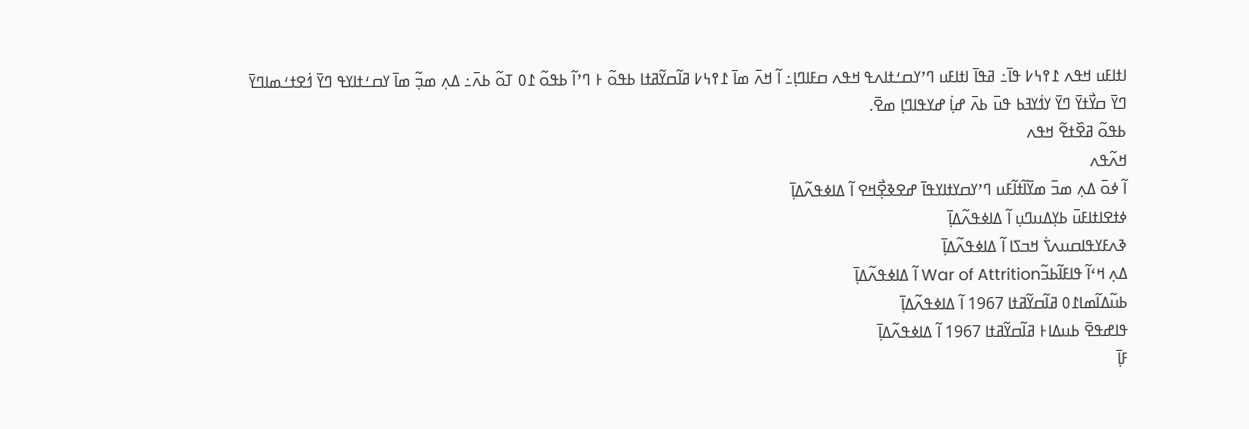ߊߙߊߓߎ ߞߟߍ ߁߉߆߇ ߟߊ߫߸ ߥߟߊ߫ ߊߙߊߓߎ ߣߴߌߛߑߙߊߍߟ ߞߟߍ ߛߓߊߣߊ߲߸ ߊ߬ ߞߍ߫ ߘߊ߫ ߁߉߆߇ ߥߊ߬ߛߌ߬ߥߙߊ ߕߟߋ߬ ߅ ߣߴߊ߬ ߕߟߋ߬ ߁߀ ߠߋ߬ ߕߍ߫߸ ߡߍ߲ ߘߏ߲߬ ߘߊ߫ ߌߛߑߙߊߌߟ ߣߌ߫ ߗ߭ߐߙߑߘߊߣߌ߫ ߣߌ߫ ߛߌ߯ߙߌ߫ ߣߌ߫ ߌߗ߭ߌߔߕ ߟߎ߫ ߕߍ߫ ߝߊ߲߭ ߝߌߟߊߣߊ߲ ߘߐ߫.
ߕߟߋ߬ ߥߐ߰ߙߐ߬ ߞߟߍ
ߞߍ߬ߟߍ
ߊ߬ ߦߋ߫ ߡߍ߲ ߘߏ߫ ߘߌ߫ߊ߬ߙߊ߬ߓߎ ߣߴߌߛߌߙߊߌߟߊ߫ ߝߐߢߐ߲߯ߞߐ ߊ߬ ߡߊߦߟߍ߬ߡߊ߲߫
ߦߙߐߊߙߊߓߎ߫ ߕߌ߲ߡߎߣߎ߲ ߊ߬ ߡߊߦߟߍ߬ߡߊ߲߫
ߢߍߓߌߟߊߛߎߍߖ߭ ߞߏߖߊ ߊ߬ ߡߊߦߟߍ߬ߡߊ߲߫
ߡߍ߲ ߞߵߊ߬ ߟߊߓߊ߬ߕߏ߬War of Attrition ߊ߬ ߡߊߦߟߍ߬ߡߊ߲߫
ߕߎ߬ߡߊ߬ߘߊ߁߀ ߥߊ߬ߛߌ߬ߥߙߊ 1967 ߊ߬ ߡߊߦߟߍ߬ߡߊ߲߫
ߟߊߝߟߐ߫ ߕߎߡߊ߅ ߥߊ߬ߛߌ߬ߥߙߊ 1967 ߊ߬ ߡߊߦߟߍ߬ߡߊ߲߫
ߓߊ߲߫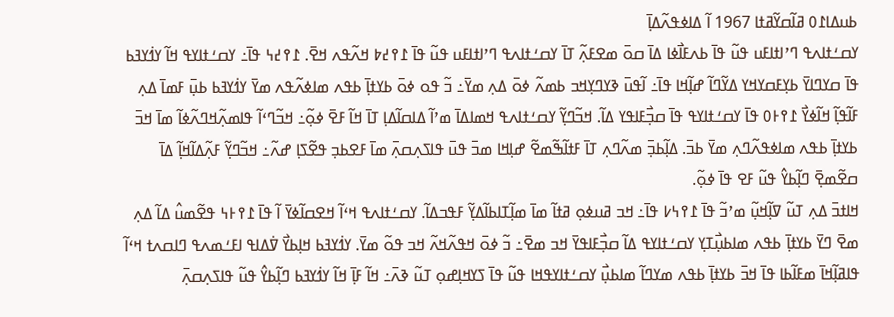ߕߎߡߊ߁߀ ߥߊ߬ߛߌ߬ߥߙߊ 1967 ߊ߬ ߡߊߦߟߍ߬ߡߊ߲߫
ߌߛߑߙߊߍߟ ߣߴߊߙߊߓߎ ߟߎ߬ ߟߊ߫ ߕߍߓߊ߯ߦߊ ߡߊ߫ ߛߋ߫ ߘߐߓߍ߲߬ ߠߊ߫ ߌߛߑߙߊߍߟ ߣߴߊߙߊߓߎ ߟߎ߬ ߟߊ߫ ߁߉߄߈ ߞߍ߬ߟߍ ߞߐ߫. ߁߉߄߆ ߟߊ߫߸ ߌߛߑߙߊߌߟ ߞߊ߬ ߌߗ߭ߌߔߕ ߟߊ߫ ߛߌߣߊߌ߫ ߕߌ߲ߓߛߌߞߌ ߡߌ߬ߣߊ߬ ߝߊ߲߬ߞߊ ߟߊ߫߸ ߊ߬ߟߎ߫ ߢߌߣߌ߲ߞߏ ߕߘߍ߬ ߦߋ߫ ߡߍ߲ ߘߌ߫߸ ߏ߬ ߟߋ ߦߋ߫ ߕߌߙߊ߲߫ ߕߟߍ ߘߊߦߍ߬ߟߍ ߘߌ߫ ߌߗ߭ߌߔߕ ߕߎ߲߫ ߓߘߊ߫ ߡߍ߲ ߓߊ߬ߟߊ߲߬ ߞߊ߬ߦߌ߯ ߁߉߅߀ ߟߊ߫ ߌߛߑߙߊߌߟ ߟߊ߫ ߛߏ߲߯ߓߊߟߌ ߡߊ߬. ߞߏ߬ߣߌ߲߬ ߌߛߑߙߊߍߟ ߞߘߊߡߊ߫ ߘߴߊ߬ ߡߊߛߊ߬ߡߊ߲ ߠߊ߫ ߞߊ߬ ߓߐ߫ ߦߋ߲߬߸ ߞߏ߬ߣߵߊ߬ ߟߊߘߍ߲߬ߞߣߍ߬ߦߊ߬ ߘߊ߫ ߞߏ߫ ߕߌߙߊ߲߫ ߕߟߍ ߘߊߦߟߍ߬ߣߍ߲ ߘߌ߫ ߕߏ߫. ߡߊ߲߬ߕߏ߲߫ ߘߍ߬ߣߍ߲ ߠߊ߫ ߓߙߊ߬ߒ߬ߘߐ߬ ߝߊ߲ߞߊ ߘߏ߫ ߟߎ߫ ߟߊߖߍ߲ߛߍ߲߫ ߘߊ߫ ߓߐߕߏ߲ ߟߐ߬ߖߊ߲ ߝߍ߬߸ ߞߏ߬ߣߌ߲߬ ߓߍ߲߬ߡߊ߬ߞߊ߲߬ ߡߊ߫ ߛߐ߬ߘߐ߲߫ ߣߊ߲߬ߕߌ߮ ߟߎ߬ ߓߐ ߟߊ߫ ߦߋ߲߬.
ߞߊߙߏ߫ ߡߍ߲ ߠߎ߬ ߜߊ߲߬ߞߎ߲߬ ߘߴߏ߬ ߟߊ߫ ߁߉߆߇ ߟߊ߫߸ ߞߏ ߥߎߦߋ߲ ߥߙߊ߬ ߘߊ߫ ߘߊ߲߬ߠߊߕߊ߬ߡߌ߲߬ ߓߟߏߡߊ߬. ߌߛߑߙߊߍߟ ߞߵߊ߬ ߞߐߛߊ߬ߦߌ߫ ߊ߬ ߟߊ߫ ߁߉߅߆ ߟߐ߬ߘߎ߮ ߡߊ߬ ߡߍ߲ ߘߐ߫ ߣߌ߫ ߕߌߙߊ߲߫ ߕߟߍ ߘߊߕߎ߲߯ߠߌ߲ ߌߛߑߙߊߌߟ ߡߊ߬ ߛߏ߲߯ߓߊߟߌ߫ ߞߏ ߘߐ߫߸ ߏ߬ ߦߋ߫ ߞߟߍ߬ߞߍ߬ ߞߏ ߟߋ߬ ߘߌ߫. ߌߗ߭ߌߔߕ ߞߊ߲ߕߌ߯ ߜ߭ߡߊߟ ߊߓߑߘߍߟ ߣߊߛߍߙ ߞߵߊ߬ ߟߊߥߊ߲߬ߞߊ߫ ߘߓߊ߬ߕߊ ߟߊ߫ ߞߏ߫ ߕߌߙߊ߲߫ ߕߟߍ ߘߌߣߊ߬ ߘߊߕߎ߲߯ ߌߛߑߙߊߌߟߞߊ ߟߎ߬ ߟߊ߫ ߖߌߞߊ߲ߝߋ߲ ߠߎ߬ ߢߍ߫߸ ߞߊ߬ ߓߊ߲߫ ߞߊ߬ ߌߗ߭ߌߔߕ ߣߊ߲߬ߕߌ߮ ߟߎ߬ ߟߊߖߍ߲ߛߍ߲߫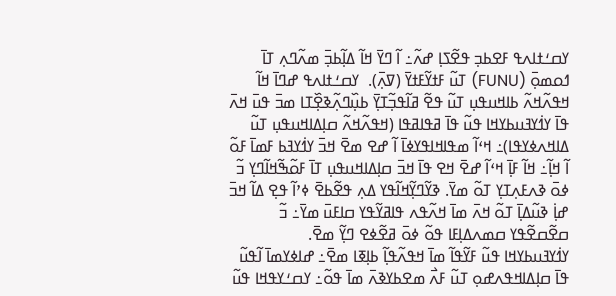ߌߛߑߙߊߍߟ ߓߐߕߏ߲ ߟߐ߬ߖߊ߲ ߝߍ߬߸ ߊ߬ ߣߌ߫ ߞߊ߬ ߡߊ߲߬ߕߏ߲߫ ߘߍ߬ߣߍ߲ ߠߊ߫ ߗߋߘߋ߲߫ (FUNU) ߠߎ߬ ߓߙߌ߬ߓߙߌ߫ (ߜߍ߲߫).  ߌߛߑߙߊߍߟ ߝߣߊ߫ ߞߊ߬ ߞߟߍ߬ߞߍ߬ ߕߊߞߎߟߎ߲ ߠߎ߬ ߟߐ߬ ߥߊ߬ߟߏ߲߬ߠߌ߲߫ ߕߎ߲߰ߣߍ߲߬ߢߐ߲߰ߠߊ ߘߏ߫ ߟߎ߫ ߞߍ߫ ߟߊ߫ ߌߗ߭ߌߔߎߕߌߞߊ ߟߎ߬ ߟߊ߫ ߥߟߊߥߟߊ (ߞߟߍ߬ߞߍ߬ ߛߊ߲ߡߊߞߎߟߎ߲ ߠߎ߬ ߡߊߞߍߦߌߟߊ)߸ ߞߵߊ߬ ߘߟߊߞߊߟߌߦߊ߫ ߊ߬ ߝߐ ߘߐ߫ ߞߏ߫ ߌߗ߭ߌߔߕ ߓߘߊ߫ ߓߋ߬ ߊ߬ ߞߊ߲߬߸ ߞߊ߬ ߓߊ߲߫ ߞߵߊ߬ ߝߐ߫ ߞߐ ߟߊ߫ ߞߏ߫ ߛߊ߲ߡߊߞߎߟߎ߲ ߠߊ߫ ߓߋ߬ߒ߬ߞߊ߬ߣߌ߲ ߏ߬ ߦߋ߫ ߢߍߓߍ߲ߠߌ߲ ߠߋ߬ ߘߌ߫. ߢߌ߬ߣߌ߲߬ߞߊ߬ߟߌ ߡߍ߲ ߟߐ߬ߕߐ߫ ߦߴߊ߬ ߟߐ߲ ߡߊ߬ ߞߏ߫ ߝߊ߲߭ ߢߎ߬ߡߊ߲߫ ߠߋ߬ ߞߍ߫ ߘߊ߫ ߞߍ߬ߟߍ ߟߊߥߌ߬ߟߌ ߛߊߓߎ߫ ߘߌ߫߸ ߏ߬ ߛߐ߬ߛߐ߬ߟߌ ߛߘߍߡߊ߲ߓߊ ߟߋ߬ ߦߋ߫ ߥߐ߬ߦߐ ߣߌ߲߬ ߘߐ߫.
ߌߗ߭ߌߔߎߕߌߞߊ ߟߎ߬ ߓߌ߬ߟߊ߬ ߘߊ߫ ߞߟߍ߬ߟߊ߲߬ ߕߊ߲ߧߊ ߘߐ߫߸ ߝߊߦߌߘߊ߫ ߊ߬ߟߎ߬ ߟߊ߫ ߛߊ߲ߡߊߞߟߍߝߋ߲ ߠߎ߬ ߓߍ߯ ߘߐߕߌߢߍ߫ ߘߊ߫ ߟߋ߬߸ ߌߛߑߌߟߞߊ ߟߎ߬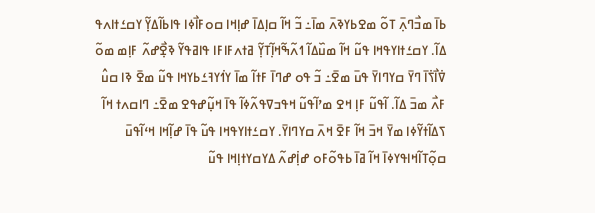ߕߊ߫ ߘߏ߯ߣߍ߲߫ ߠߋ߬ ߘߐߕߌߢߍ߫ ߘߊ߫߸ ߏ߬ ߞߊ߬ ߛߊ߲ߡߊ߫ ߝߊ߲ߞߊ ߛߋߓߊ߯ߦߊ ߟߊߕߊ߬ߡߌ߲߬ ߌߛߑߙߊߍߟ ߡߊ߬. ߌߛߑߙߊߌߟߞߊ ߟߎ߬ ߞߊ߬ ߘߎ߰ߡߊ߬ ߗߍ߬ߒ߬ߞߊ߲߬ߠߌ߲߬ ߥߙߍߓߊߓߊ ߟߊߥߟߌ߬ ߢߐ߲߯ߝߍ߬ ߓߊ߲ߘ ߘߋ߬ ߜ߭ߊ߯ߖ߭ߊ߫ ߣߌ߫ ߛߌߣߊߌ߫ ߟߎ߫ ߘߐ߫߸ ߏ߬ ߟߋ ߝߣߊ߫ ߓߙߊ߬ ߘߊ߫ ߌߗ߭ߌߔߑߕߌߞߊ ߟߎ߬ ߘߐ߫ ߢߊ ߛߎ߮ ߓߍ߯ ߘߏ߫ ߡߊ߬. ߊ߬ߟߎ߬ ߓߊ߲ ߞߐ ߘߴߊ߬ߟߎ߬ ߞߟߏߜߟߍ߬ߦߊ߬ ߟߊ߫ ߞߎ߲߬ߝߟߐ ߘߐ߫߸ ߣߊߛߍߙ ߞߊ߬ ߖߡߊ߬ߙߌ߬ߦߊ ߘߌ߫ ߞߏ߫ ߞߊ߬ ߓߐ߫ ߞߍ߫ ߛߌߣߊߌ߫. ߌߛߑߙߊߌߟߞߊ ߟߎ߬ ߟߊ߫ ߝߊ߲߬ߞߊ ߞߵߊ߬ߟߎ߫ ߛߋ߲߬ߠߊ߬ߞߊߟߌߦߊ߫ ߞߊ߬ ߥߊ߫ ߕߟߋ߬ߓߋ ߝߊ߲߭ߝߍ߬ ߡߌߛߌߙߊ߲ߞߊ ߟߎ߬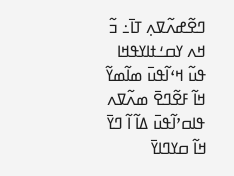ߣߐ߬ߝߍ߬ߜߍ߲ ߠߊ߫߸ ߏ߬ ߞߍ ߌߛߑߙߊߌߟߞߊ ߟߎ߬ ߞߵߊ߬ߟߎ߫ ߘߊ߬ߘߌ߬ ߞߊ߬ ߓߐ߬ߣߐ߫ ߘߍ߬ߜߍ ߟߊߛߴߊ߬ߟߎ߫ ߡߊ߬ ߊ߬ ߣߌ߫ ߞߊ߬ ߛߌߣߊߌ߫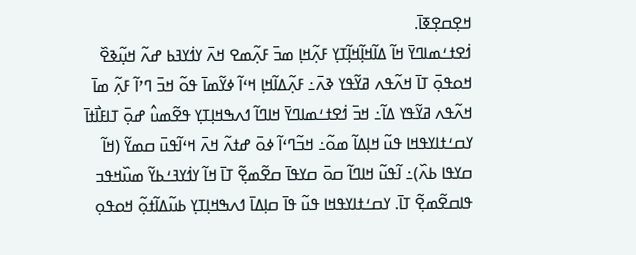ߞߐ߲ߛߐ߲ߧߊ߫.
ߗ߭ߐߙߑߘߊߣߌ߫ ߞߊ߬ ߡߊ߬ߞߊ߲߬ߞߊ߲߬ߠߌ߲ ߓߍ߲߬ߞߊ߲ ߘߏ߫ ߓߍ߲߬ߘߐ ߞߍ߫ ߌߗ߭ߌߔߕ ߝߍ߬ ߞߎ߲߬ߢߐ߰ ߞߋߟߋ߲߫ ߠߊ߫ ߞߍ߬ߟߍ ߥߌ߬ߟߌ ߢߍ߫߸ ߓߍ߲߬ߡߊ߬ߞߊ߲ ߞߵߊ߬ ߦߌ߬ߘߊ߫ ߟߋ߬ ߞߏ߫ ߣߴߊ߬ ߓߍ߲߬ ߘߊ߫ ߞߍ߬ߟߍ ߥߌ߬ߟߌ ߡߊ߬߸ ߞߏ߫ ߗ߭ߐߙߑߘߊߣߌ߫ ߞߊߣߊ߬ ߗߍߒߞߊ߲ߠߌ߲ ߟߐ߬ߘߎ߮ ߝߋ߲߫ ߠߊߓߊ߯ߙߊ߫ ߌߛߑߙߊߌߟߞߊ ߟߎ߬ ߞߊ߲ߡߊ߬ ߘߋ߬߸ ߞߏ߬ߣߵߊ߬ ߦߋ߫ ߝߙߍ߬ ߞߍ߫ ߞߵߊ߬ߟߎ߫ ߛߘߌ߬ (ߞߊ߬ ߛߌߟߊ ߕߍ߰)߸ ߊ߬ߟߎ߬ ߞߊߣߊ߬ ߛߋ߫ ߛߌߟߊ߫ ߛߐ߬ߘߐ߲߬ ߠߊ߫ ߞߊ߬ ߌߗ߭ߌߔߑߕߌ߬ ߘߎ߰ߞߟߏ ߟߊߛߐ߬ߘߐ߲߬ ߠߊ߫. ߌߛߑߙߊߌߟߞߊ ߟߎ߬ ߟߊ߫ ߛߊ߲ߡߊ߫ ߗߍߒߞߊ߲ߠߌ߲ ߕߎ߬ߡߊ߬ߙߋ߲߬ ߞߋߟߋ߲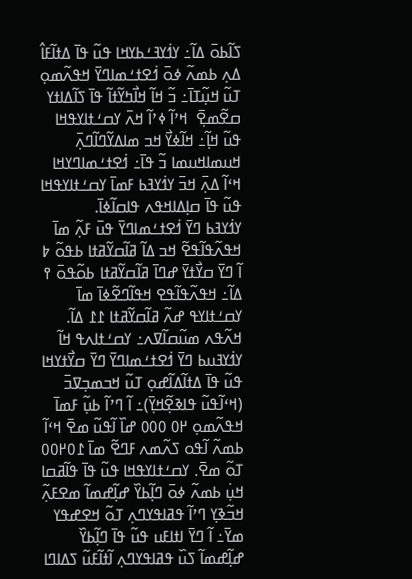ߖߊ߬ߕߋ߫ ߡߊ߬߸ ߌߗ߭ߌߔߑߕߌߞߊ ߟߎ߬ ߟߊ߫ ߡߙߊ߬ߓߊ߮ ߡߍ߲ ߕߘߍ߬ ߦߋ߫ ߗ߭ߐߙߑߘߊߣߌ߫ ߞߟߍ߬ߘߋ߲ ߠߎ߬ ߞߎ߲߬ߠߊ߫߸ ߏ߬ ߞߊ߬ ߞߊ߯ߤߌ߬ߙߊ߬ ߟߊ߫ ߖߊ߬ߡߊߙߌ ߛߐ߬ߘߐ߲߫  ߞߴߊ߬ ߦߴߊ߬ ߞߍ߫ ߌߛߑߙߊߌߟߞߊ ߟߎ߬ ߞߊ߲߬߸ ߞߊ߬ߦߌ߯ ߞߏ ߘߊߡߌ߬ߣߊ߬ߣߍ߲߫ ߞߎߘߊߞߎߘߊ ߏ߬ ߟߊ߫߸ ߗ߭ߐߙߑߘߊߣߌߞߊ ߞߵߊ߬ ߡߍ߲߫ ߞߏ߫ ߌߗ߭ߌߔߕ ߓߘߊ߫ ߌߛߑߙߊߌߟߞߊ ߟߎ߬ ߟߊ߫ ߛߊ߲ߡߊߞߟߍ ߟߊߛߊ߬ߦߊ߫.
ߌߗ߭ߌߔߕ ߣߌ߫ ߗ߭ߐߙߑߘߊߣߌ߫ ߟߎ߫ ߓߍ߲߬ ߘߊ߫ ߞߟߍ߬ߟߊ߬ߟߐ߬ ߞߏ ߡߊ߬ ߥߊ߬ߛߌ߬ߥߙߊ ߕߟߋ߬ ߈ ߊ߬ ߣߌ߫ ߛߌ߯ߙߌ߫ ߝߣߊ߫ ߥߊ߬ߛߌ߬ߥߙߊ ߕߋ߬ߟߋ߫ ߉ ߡߊ߬߸ ߞߟߍ߬ߟߊ߬ߟߐ ߞߟߊ߬ߣߐ߬ߦߊ߫ ߘߊ߫ ߌߛߑߙߊߌߟ ߝߍ߬ ߥߊ߬ߛߌ߬ߥߙߊ ߁߁ ߡߊ߬. ߞߍ߬ߟߍ ߘߎ߬ߛߊ߬ߜߍ߸ ߌߛߑߙߊߍߟ ߞߊ߬ ߌߗ߭ߌߔߎߕ ߣߌ߫ ߗ߭ߐߙߑߘߊߣߌ߫ ߣߌ߫ ߛߌ߯ߙߌߞߊ ߟߎ߬ ߟߊ߫ ߡߙߊ߬ߡߊ߬ߝߋ߲ ߠߎ߬ ߞߏߘߏ߲ߜߏ߫ (ߞߵߊ߬ߟߎ߬ ߟߊߢߐ߲߬ߞߌ߲߫)߸ ߊ߬ ߣߴߊ߬ ߕߎ߲߬ ߓߘߊ߫ ߞߟߍ߬ߘߋ߲ ߂߀ ߀߀߀ ߝߊ߰ ߊ߬ߟߎ߬ ߘߐ߫ ߞߵߊ߬ ߕߘߍ߬ ߊ߬ߟߋ ߖߍ߬ߘߍ ߓߣߐ߬ ߘߊ߫ ߁߀߂߀߀ ߠߋ߬ ߘߐ߫. ߌߛߑߙߊߌߟߞߊ ߟߎ߬ ߟߊ߫ ߟߊ߬ߥߛߊ ߞߎ߲߭ ߕߘߍ߬ ߦߋ߫ ߣߊ߲߬ߕߌ߰ ߝߊ߲߬ߝߘߊ߬ ߘߐߓߍ߲߬ ߞߏ߬ߢߌ߲ ߣߴߊ߬ ߟߥߊߟߌߣߍ߲ ߠߋ߬ ߞߐߝߟߌ ߘߌ߫߸ ߊ߬ ߣߌ߫ ߊߙߊߓߎ ߟߎ߬ ߟߊ߫ ߣߊ߲߬ߕߌ߰ ߝߊ߲߬ߝߘߊ߬ ߖߎ߰ ߟߥߊߟߌߣߍ߲ ߊ߬ߙߊ߬ߓߎ߬ ߖߡߊߣߊ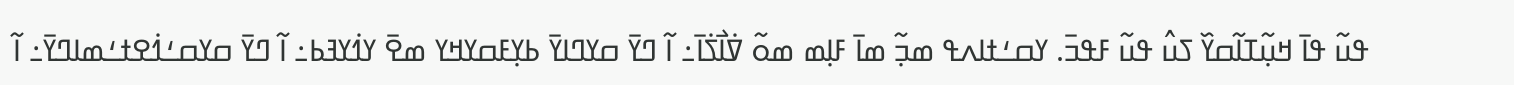ߟߎ߬ ߟߊ߫ ߞߎ߲߬ߠߊ߬ߛߌ߰ ߖߎ߮ ߟߎ߬ ߓߟߏ߫. ߌߛߑߙߊߍߟ ߘߏ߲߬ ߘߊ߫ ߓߊ߲ߘ ߘߋ߬ ߜ߭ߊ߯ߖ߭ߊ߫߸ ߊ߬ ߣߌ߫ ߛߌߣߊߌ߫ ߕߌ߲ߓߛߌߞߌ ߘߐ߫ ߌߗ߭ߌߔߕ߸ ߊ߬ ߣߌ߫ ߛߌߛߑߗ߭ߐߙߑߘߊߣߌ߫߸ ߊ߬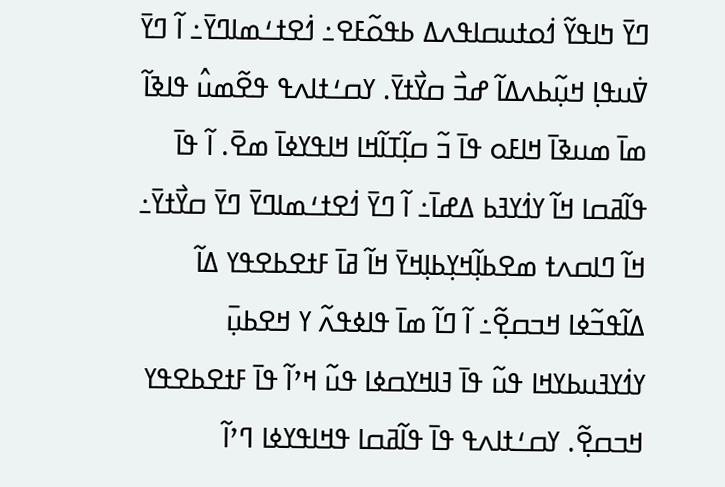ߣߌ߫ ߤߊߟߌ߬ ߗ߭ߋߙߎߛߊߟߍߡ ߕߟߋ߬ߓߐ߸ ߗ߭ߐߙߑߘߊߣߌ߫߸ ߊ߬ ߣߌ߫ ߜ߭ߎߟߊ߲ ߞߎ߲߬ߕߍߡߊ߬ ߝߏ߯ ߛߌ߯ߙߌ߫. ߌߛߑߙߊߍߟ ߟߐ߬ߘߎ߮ ߟߊߢߊ߬ ߘߊ߫ ߘߎߢߊ߫ ߞߊߓߋ ߟߊ߫ ߏ߬ ߛߊ߲߬ߠߊ߬ߞߊ ߞߊߟߌߦߊ߫ ߘߐ߫. ߊ߬ ߟߊ߫ ߟߊ߬ߥߛߊ ߞߊ߬ ߌߗ߭ߌߔߕ ߡߝߊ߫߸ ߊ߬ ߣߌ߫ ߗ߭ߐߙߑߘߊߣߌ߫ ߣߌ߫ ߛߌ߯ߙߌ߫߸ ߞߊ߬ ߣߊߛߍߙ ߘߐߕߊ߲߬ߞߌ߲ߕߊ߲ߞߌ߫ ߞߊ߬ ߥߊ߫ ߓߙߐߕߐߟߌ ߡߊ߬ ߡߊ߬ߟߏ߬ߦߊ ߞߏߛߐ߲߬߸ ߊ߬ ߣߊ߬ ߘߊ߫ ߟߊߦߟߍ߬ ߌ ߞߐߕߎ߲߫ ߌߗ߭ߌߔߎߕߌߞߊ ߟߎ߬ ߟߊ߫ ߔߊߞߌߛߦߊ ߟߎ߬ ߞߴߊ߬ ߟߊ߫ ߓߙߐߕߐߟߌ ߞߏߛߐ߲߬. ߌߛߑߙߊߍߟ ߟߊ߫ ߟߊ߬ߥߛߊ ߟߞߊߟߌߦߊ ߣߴߊ߬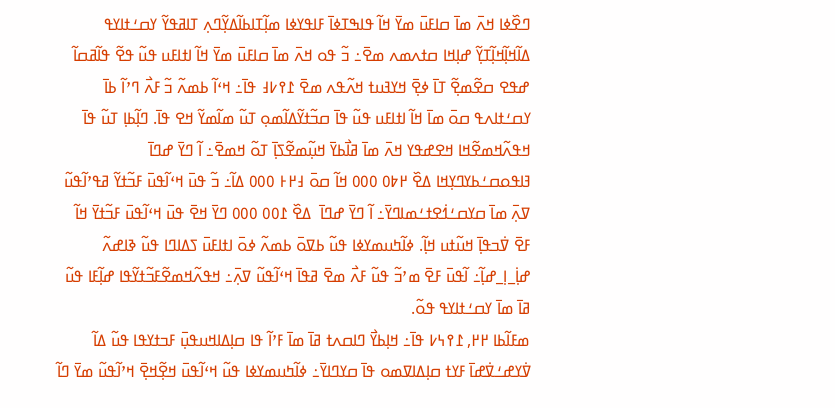ߣߐ߰ߦߊ ߞߍ߫ ߘߊ߫ ߛߊߓߎ߫ ߘߌ߫ ߞߊ߬ ߟߊߒߠߦߊ߫ ߓߊߟߌߦߊ ߘߊ߲߬ߠߊߕߊ߬ߡߌ߲߬ߣߍ߲ ߠߊߥߟߌ߬ ߌߛߑߙߊߌߟ ߡߊ߬ߞߊ߲߬ߞߊ߲߬ߠߌ߲߬ ߝߊ߲ߞߊ ߛߙߍߘߍ ߘߐ߫߸ ߏ߬ ߟߋ ߞߍ߫ ߘߊ߫ ߛߊߓߎ߫ ߘߌ߫ ߞߊ߬ ߊߙߊߓߎ ߟߎ߬ ߟߐ߬ ߟߊ߬ߥߛߊ߬ ߝߟߐ ߛߐ߬ߘߐ߲߬ ߠߊ߫ ߦߐ߲߫ ߞߌߔߎߙ ߞߍ߬ߟߍ ߘߐ߫ ߁߉߇߃ ߟߊ߫߸ ߞߵߊ߬ ߕߘߍ߬ ߏ߬ ߓߍ߯ ߣߴߊ߬ ߕߊ߫ ߌߛߑߙߊߍߟ ߛߋ߫ ߘߊ߫ ߞߊ߬ ߊߙߊߓߎ ߟߎ߬ ߟߊ߫ ߛߏ߬ߙߌ߬ߡߊ߬ߘߋ߲ ߠߎ߬ ߘߊ߬ߘߌ߬ ߞߐ ߟߊ߫. ߣߊ߲߬ߕߊ߲ ߠߎ߬ ߟߊ߫ ߞߟߍ߬ߞߘߐ߬ߞߊ ߞߐߝߟߌ ߞߍ߫ ߘߊ߫ ߥߊ߯ߕߌ߫ ߞߎ߲߬ߘߐ߬ߖߊ߲߫ ߠߋ߬ ߞߘߐ߫߸ ߊ߬ ߣߌ߫ ߝߣߊ߫ ߔߊߟߋߛߑߕߌߣߌ߲ߞߊ ߡߐ߰ ߂߈߀ ߀߀߀ ߞߊ߬ ߛߋ߫ ߃߂߅ ߀߀߀ ߡߊ߬߸ ߏ߬ ߟߎ߫ ߞߵߊ߬ߟߎ߫ ߓߏ߬ߙߌ߬ ߥߟߴߊ߬ߟߎ߬ ߜߍ߲߫ ߘߊ߫ ߛߌߛߑߗ߭ߐߙߑߘߊߣߌ߫߸ ߊ߬ ߣߌ߫ ߝߣߊ߫  ߡߐ߰ ߁߀߀ ߀߀߀ ߣߌ߫ ߞߐ߫ ߟߎ߫ ߞߵߊ߬ߟߎ߫ ߓߏ߬ߙߌ߫ ߞߊ߬ ߓߐ߫ ߜ߭ߏߟߊ߲߫ ߞߎ߬ߙߎ ߞߊ߲߬. ߦߊ߬ߤߎߘߌߦߊ ߟߎ߬ ߕߜߋ߫ ߕߘߍ߬ ߦߋ߫ ߊߙߊߓߎ߫ ߖߡߊߣߊ ߟߎ߬ ߢߊߝߍ߬ ߝߊ߲߭_ߊ߲_ߝߊ߲߬߸ ߊ߬ߟߎ߫ ߓߐ߫ ߘߴߏ߬ ߟߎ߬ ߓߍ߯ ߘߐ߫ ߥߟߊ߫ ߞߵߊ߬ߟߎ߬ ߜߍ߲߫߸ ߞߟߍ߬ߞߘߐ߬ߓߏ߬ߙߌ߬ߟߊ ߝߊ߲߬ߓߊ ߟߎ߬ ߥߊ߫ ߘߊ߫ ߌߛߑߙߊߌߟ ߟߋ߬.
ߘߓߊ߬ߕߊ ߂߂, ߁߉߆߇ ߟߊ߫߸ ߞߊ߲ߕߌ߯ ߣߊߛߍߙ ߥߊ߫ ߘߊ߫ ߓߴߊ߬ ߟߊ ߛߊ߲ߡߊߞߎߟߎ߲߫ ߓߏߙߌߟߊ ߟߎ߬ ߡߊ߬ ߜ߭ߌߝߑߜ߭ߝߊ߫ ߓߌߙ ߛߊ߲ߡߊߜߘߋ ߟߊ߫ ߛߌߣߊߌ߫߸ ߦߊ߬ߤߎߘߌߦߊ ߟߎ߬ ߞߵߊ߬ߟߎ߫ ߞߐ߲߬ߞߐ߲߫ ߞߴߊ߬ߟߎ߬ ߘߌ߫ ߣߊ߬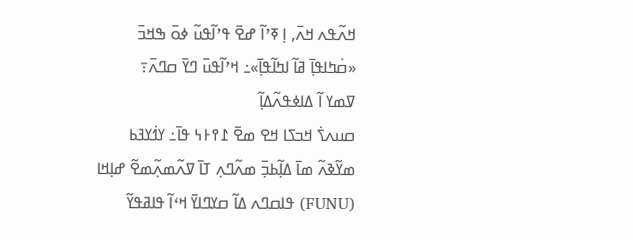ߞߍ߬ߟߍ ߞߍ߫, ߊ߲ ߧߴߊ߬ ߝߐ߫ ߟߴߊ߬ߟߎ߬ ߦߋ߫ ߒߞߏ߫ «ߛ߭ߤߊߟߊ߲߫ ߥߊ߬ ߊߤߊ߬ߟߊ߲߫»߸ ߞߴߊ߬ߟߎ߫ ߣߌ߫ ߛߣߍ߫߹
ߜߘߌ ߊ߬ ߡߊߦߟߍ߬ߡߊ߲߬
ߛߎߍߖ߭ ߞߏߖߊ ߞߐ ߘߐ߫ ߁߉߅߆ ߟߊ߫߸ ߌߗ߭ߌߔߕ ߘߌ߬ߢߍ߬ ߘߊ߫ ߡߊ߲߬ߕߏ߲߫ ߘߍ߬ߣߍ߲ ߠߊ߫ ߜߍ߬ߘߍ߲߬ߘߐ߬ ߝߊ߲ߞߊ (FUNU) ߟߊߛߣߍ ߡߊ߬ ߛߌߣߊߌ߫ ߞߵߊ߬ ߟߊߥߟߌ߬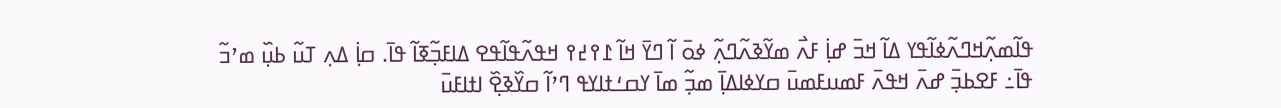ߟߊ߬ߘߍ߲߬ߞߣߍ߬ߦߊ߬ߟߌ ߡߊ߬ ߞߏ߫ ߝߊ߲߭ ߓߍ߯ ߘߌ߬ߢߍ߬ߣߍ߲߬ ߦߋ߫ ߊ߬ ߣߌ߫ ߞߊ߬ ߁߉߄߉ ߞߟߍ߬ߟߊ߬ߟߐ ߡߊߓߏ߲߬ߧߊ߬ ߟߊ߫. ߛߊ߲߭ ߡߍ߲ ߠߎ߬ ߕߎ߲߰ ߘߴߏ߬ ߟߊ߫߸ ߓߐߕߏ߲߫ ߝߍ߫ ߞߟߍ߫ ߓߘߎߓߘߎ߫ ߛߌߦߊߡߊ߲߫ ߘߏ߲߬ ߘߊ߫ ߌߛߑߙߊߌߟ ߣߴߊ߬ ߛߌ߰ߢߐ߲߰ ߊߙߊߓߎ߫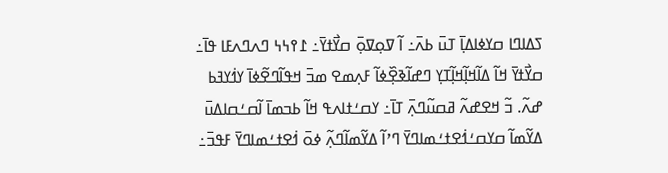ߖߡߊߣߊ ߛߌߦߊߡߊ߲߫ ߠߎ߫ ߕߍ߫߸ ߊ߬ ߜߋ߲ߜߋ߲߫ ߛߌ߯ߙߌ߫߸ ߁߉߆߆ ߣߍߣߍߓߊ ߟߊ߫߸ ߛߌ߯ߙߌ߫ ߞߊ߬ ߡߊ߬ߞߊ߲߬ߞߊ߲߬ߠߌ߲ ߣߝߊ߬ߢߐ߲߰ߦߊ߬ ߓߍ߲ߘߐ ߘߏ߫ ߞߟߊ߬ߣߐ߬ߦߊ߫ ߌߗ߭ߌߔߕ ߝߍ߬. ߏ߬ ߞߐߝߍ߬ ߥߛߎ߬ߣߍ߲߫ ߠߊ߫߸ ߌߛߑߙߊߍߟ ߞߊ߬ ߕߏߘߊ߫ ߊ߬ߛߑߛߊߡߎ߫ ߡߌ߬ߘߊ߬ ߛߌߛߑߗ߭ߐߙߑߘߊߣߌ߫ ߣߴߊ߬ ߡߌ߬ߘߊ߬ߣߍ߲߬ ߦߋ߫ ߗ߭ߐߙߑߘߊߣߌ߫ ߓߟߏ߫߸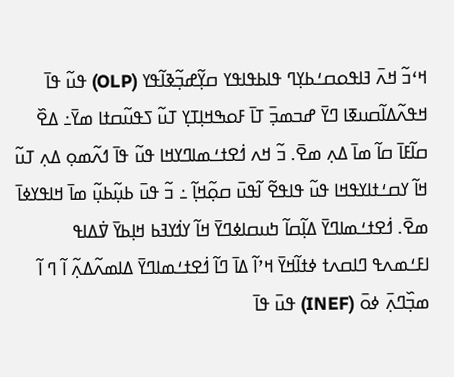ߞߵߏ߬ ߞߍ߫ ߔߊߟߋߛߑߕߌ߲ߣ ߟߊߕߟߊߟߌ ߛߌ߲߬ߝߏ߲߬ߢߊ߬ߟߌ (OLP) ߟߎ߬ ߟߊ߫ ߞߟߍ߬ߡߊ߬ߛߎߧߊ ߣߌ߫ ߝߏߘߏ߲߫ ߠߊ߫ ߓߋߒߞߊ߲ߠߌ߲ ߠߎ߬ ߖߟߎ߬ߛߙߊ ߘߌ߫߸ ߡߐ߰ ߛߊ߬ߓߊ߫ ߛߊ߬ ߘߊ߫ ߡߍ߲ ߘߐ߫. ߏ߬ ߞߍ ߗ߭ߐߙߑߘߊߣߌߞߊ ߟߎ߬ ߟߊ߫ ߗߍ߬ߘߋ߲ ߡߍ߲ ߠߎ߬ ߞߊ߬ ߌߛߑߙߊߌߟߞߊ ߟߎ߬ ߟߊߟߐ߬ ߊ߬ߟߎ߫ ߛߋ߲߬ߞߊ߲߬ ߸ ߏ߬ ߟߎ߫ ߕߎ߲߬ߕߎ߲߬ ߘߊ߫ ߞߊߟߌߦߊ߫ ߘߐ߫. ߗ߭ߐߙߑߘߊߣߌ߫ ߡߊ߲߬ߛߊ߬ ߤߎߛߊߦߣߌ߫ ߞߊ߬ ߌߗ߭ߌߔߕ ߞߊ߲ߕߌ߫ ߜ߭ߡߊߟ ߊߓߑߘߍߟ ߣߊߛߍߙ ߦߙߊ߬ߞߌ߫ ߞߴߊ߬ ߡߊ߫ ߣߊ߬ ߗ߭ߐߙߑߘߊߣߌ߫ ߡߊߘߍ߬ߡߍ߲߬ ߊ߬ ߣ ߊ߬ ߘߏ߲߰ߣߍ߲߫ ߦߋ߫ (INEF) ߟߎ߫ ߟߊ߫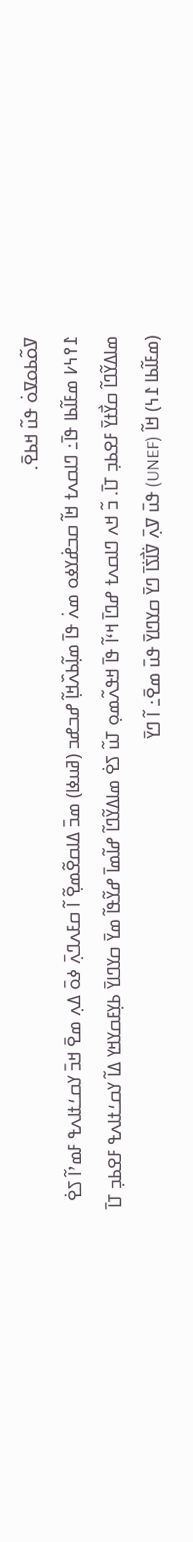ߜߋ߬ߕߋߜߋ߭ ߟߎ߬ ߞߕߐ߫.
߁߉߆߇ ߘߓߊ߬ߕߊ ߟߊ߫߸ ߣߊߛߍߙ ߞߊ߬ ߛߏߝ߭ߌߦߋ ߘߍ߭ ߟߊ߫ ߘߊ߲߬ߕߍ߰ߞߊ߲߬ ߝߏߝߏ (ߥߎߦߊ) ߘߏ߫ ߡߊߛߐ߬ߘߐ߲߬ ߊ߬ ߛߓߍߣߍ߲߫ ߦߋ߫ ߡߍ߲ ߘߐ߫ ߞߏ߫ ߌߛߑߙߊߍߟ ߓߘߴߊ߬ ߖߐ߭ ߘߊߡߌ߬ߣߊ߬ ߛߌ߯ߙߌ߫ ߓߐߕߏ߲ ߠߊ߫. ߏ߬ ߞߍ ߣߊߛߍߙ ߝߣߊ߫ ߞߵߊ߬ ߟߊ߫ ߞߟߍ߬ߘߋ߲ ߠߎ߬ ߖߐ߭ ߘߊߡߌ߬ߣߊ߬ ߝߊ߬ߘߊ߫ ߝߌ߬ߟߊ߬ ߘߌ߫ ߛߌߣߊߌ߫ ߕߌ߲ߓߛߌߞߌ ߡߊ߬ ߌߛߑߙߊߍߟ ߓߐߕߏ߲ ߠߊ߫ (ߘߓߊ߬ߕߊ ߁߆) ߞߊ߬ (UNEF) ߟߎ߫ ߜߍ߲߫ ߜ߭ߊ߯ߖ߭ߊ߫ ߣߌ߫ ߛߌߣߊߌ߫ ߟߎ߫ ߘߐ߫߸ ߊ߬ ߣߌ߫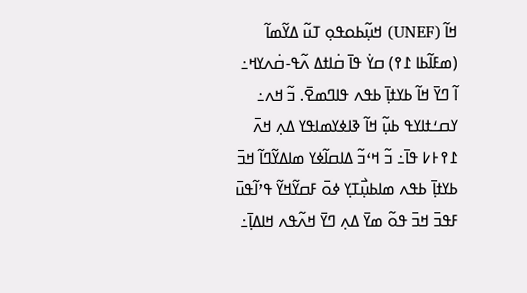ߞߊ߬ (UNEF) ߞߎ߲߬ߕߋߟߋ߲ ߠߎ߬ ߡߌ߬ߘߊ߬ (ߘߓߊ߬ߕߊ ߁߉) ߛߌ߭ ߟߊ߫ ߛ߭ߊߙߡ ߍ߬ߟ-ߛ߭ߍߌߞ߸ ߊ߬ ߣߌ߫ ߞߊ߬ ߕߌߙߊ߲߫ ߕߟߍ ߟߊߣߘߐ߫. ߏ߬ ߞߍ߸ ߌߛߑߙߊߌߟ ߕߎ߲߬ ߞߊ߬ ߢߊߦߌߘߊߟߌ ߡߍ߲ ߞߍ߫ ߁߉߅߇ ߟߊ߫߸ ߏ߬ ߞߵߏ߬ ߡߊߛߊ߬ߦߌ ߘߊߡߌ߬ߣߊ߬ ߞߏ߫ ߕߌߙߊ߲߫ ߕߟߍ ߘߊߕߎ߲߯ߠߌ߲ ߦߋ߫ ߓߛߌ߬ߞߌ߬ ߟߴߊ߬ߟߎ߫ ߓߟߏ߫ ߞߏ߫ ߟߋ߬ ߘߌ߫ ߡߍ߲ ߣߌ߫ ߞߍ߬ߟߍ ߞߊߡߊ߲߫߸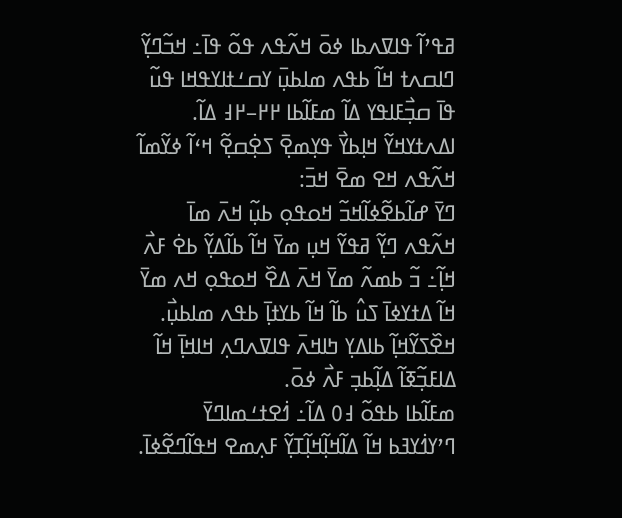ߥߟߴߊ߬ ߟߊߜߍߕߊ ߦߋ߫ ߞߍ߬ߟߍ ߟߋ߬ ߟߊ߫߸ ߞߏ߬ߣߌ߲߬ ߣߊߛߍߙ ߞߊ߬ ߕߟߍ ߘߊߕߎ߲߫ ߌߛߑߙߊߌߟߞߊ ߟߎ߬ ߟߊ߫ ߛߏ߲߯ߓߊߟߌ ߡߊ߬ ߘߓߊ߬ߕߊ ߂߂–߂߃ ߡߊ߬. ߊߡߍߙߌߞߌ߬ ߞߊ߲ߕߌ߯ ߟߌ߲ߘߐ߲߫ ߖߐ߲߭ߛߐ߲߬ ߞߵߊ߬ ߦߌ߬ߘߊ߬ ߞߍ߬ߟߍ ߞߐ ߘߐ߫ ߞߏ߫:
ߣߌ߫ ߝߊ߬ߕߐ߬ߦߊ߬ߞߏ߬ ߞߋߟߋ߲ ߕߎ߲߬ ߞߍ߫ ߘߊ߫ ߞߍ߬ߟߍ ߣߌ߲߬ ߥߟߌ߬ ߞߎ߲ ߘߌ߫ ߞߊ߬ ߕߊ߬ߡߌ߲߬ ߕߐ߭ ߓߍ߯ ߞߊ߲߬߸ ߏ߬ ߕߘߍ߬ ߘߌ߫ ߞߍ߫ ߡߐ߰ ߞߋߟߋ߲ ߞߍ ߘߌ߫ ߞߊ߬ ߡߙߌߦߊ߫ ߖߎ߮ ߕߊ߬ ߞߊ߬ ߕߌߙߊ߲߫ ߕߟߍ ߘߊߕߎ߲߯. ߞߐ߰ߖߌ߬ߞߊ߲߬ ߕߊߡߌ߲ ߤߊߞߍ߫ ߟߊߜߍߣߍ߲ ߞߊߞߊ߲߫ ߞߊ߬ ߡߊߓߏ߲߬ߧߊ߬ ߡߊ߲߬ߕߏ߲ ߓߍ߯ ߦߋ߫.
ߘߓߊ߬ߕߊ ߕߟߋ߬ ߃߀ ߡߊ߬߸ ߗ߭ߐߙߑߘߊߣߌ߫ ߣߴߌߗ߭ߌߔߕ ߞߊ߬ ߡߊ߬ߞߊ߲߬ߞߊ߲߬ߠߌ߲߬ ߓߍ߲ߘߐ ߞߟߊ߬ߣߐ߬ߦߊ߫.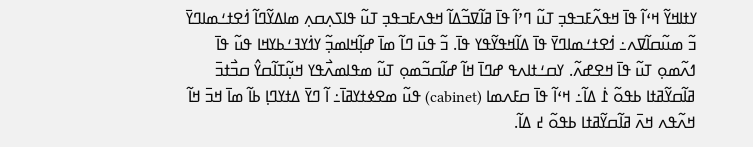ߌߙߊߞߌ߬ ߞߵߊ߬ ߟߊ߫ ߞߟߍ߬ߓߏߟߏ߲ ߠߎ߬ ߣߴߊ߬ ߟߊ߫ ߥߊ߬ߜߏ߬ߡߊ߬ ߞߟߍߓߏߟߏ߲ ߠߎ߬ ߟߊߖߍ߲ߛߍ߲ ߘߊߡߌ߬ߣߊ߬ ߗ߭ߐߙߑߘߊߣߌ߫ ߏ߬ ߘߎ߬ߛߊ߬ߜߍ߸ ߗ߭ߐߙߑߘߊߣߌ߫ ߟߊ߫ ߡߊ߬ߞߟߌ߬ߟߌ ߟߊ߫. ߏ߬ ߟߎ߫ ߣߊ߬ ߘߊ߫ ߝߊ߲߬ߞߊߘߏ߲߬ ߌߗ߭ߌߔߑߕߌߞߊ ߟߎ߬ ߟߊ߫ ߗߍ߬ߘߋ߲ ߠߎ߬ ߟߊ߫ ߞߐߝߍ߬. ߌߛߑߙߊߍߟ ߝߣߊ߫ ߞߊ߬ ߝߊ߬ߛߏ߬ߘߋ߲ ߠߎ߬ ߘߟߊߘߍ߯ߟߌ ߞߎ߲߬ߠߊ߬ߛߌ߮ ߛߏ߯ߙߏ߫ ߥߊ߬ߛߌ߬ߥߙߊ ߕߟߋ߬ ߁߭ ߡߊ߬߸ ߞߵߊ߬ ߟߊ߫ ߛߓߍߘߊ (cabinet) ߟߎ߬ ߘߐߦߙߌߥߊ߫߸ ߊ߬ ߣߌ߫ ߡߙߌߣߊ߲ ߕߊ߬ ߘߊ߫ ߞߏ߫ ߞߊ߬ ߞߍ߬ߟߍ ߞߍ߫ ߥߊ߬ߛߌ߬ߥߙߊ ߕߟߋ߬ ߄ ߡߊ߬.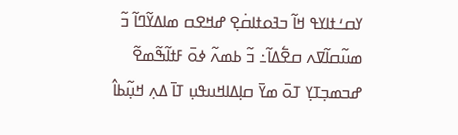ߌߛߑߙߊߌߟ ߞߊ߬ ߏߔߋߙߊߛ߭ߐ߲ ߝߞߐߛ ߘߊߡߌ߬ߣߊ߬ ߏ߬ ߘߎ߬ߛߊ߬ߜߍ ߛߐ߱ߡߊ߬߸ ߏ߬ ߕߘߍ߬ ߦߋ߫ ߓߙߊ߬ߒ߬ߘߐ߬ ߝߏߘߏ߲ߠߌ߲ ߠߋ߫ ߘߌ߫ ߛߊ߲ߡߊߞߎߟߎ߲ ߠߊ߫ ߡߍ߲ ߞߎ߲߬ߕߊ߮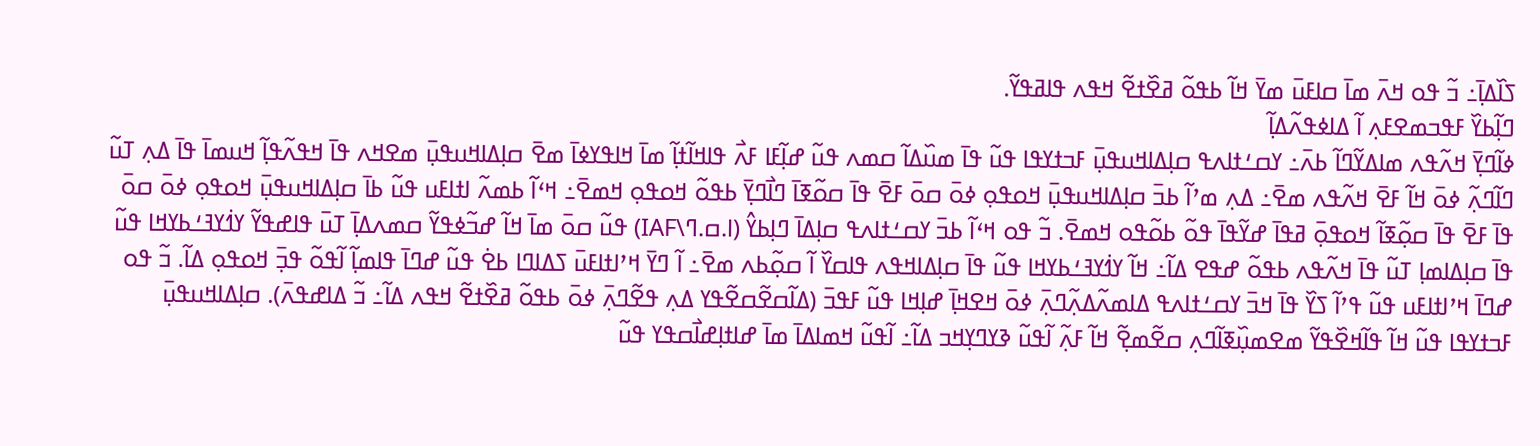ߖߊ߰ߡߊ߲߫߸ ߏ߬ ߟߋ ߞߍ߫ ߘߊ߫ ߛߊߓߎ߫ ߘߌ߫ ߞߊ߬ ߕߟߋ߬ ߥߐ߰ߙߐ߬ ߞߟߍ ߟߊߥߟߌ߬.
ߣߊ߲߬ߕߌ߰ ߓߟߏߘߐߓߍ߲ ߊ߬ ߡߊߦߟߍ߬ߡߊ߲߬
ߦߊ߬ߣߌ߲߫ ߞߍ߬ߟߍ ߘߊߡߌ߬ߣߊ߬ ߕߍ߫߸ ߌߛߑߙߊߍߟ ߛߊ߲ߡߊߞߎߟߎ߲߫ ߓߏߙߌߟߊ ߟߎ߬ ߟߊ߫ ߘߎ߰ߡߊ߬ ߛߘߍ ߟߎ߬ ߝߊ߲߬ߓߊ ߓߍ߯ ߟߊߞߊ߬ߙߊ߲߬ ߘߊ߫ ߞߊߟߌߦߊ߫ ߘߐ߫ ߛߊ߲ߡߊߞߎߟߎ߲߫ ߘߐߞߍ ߟߊ߫ ߞߟߍ߬ߟߊ߲߬ ߞߎߘߊ߫ ߟߊ߫ ߡߍ߲ ߠߎ߬ ߣߊ߬ߣߍ߲߬ ߦߋ߫ ߞߊ߬ ߓߐ߫ ߞߍ߬ߟߍ ߘߐ߫߸ ߡߍ߲ ߘߴߊ߬ ߕߏ߫ ߛߊ߲ߡߊߞߎߟߎ߲߫ ߞߋߟߋ߲ ߦߋ߫ ߛߋ߫ ߓߐ߫ ߟߊ߫ ߛߋ߬ߧߊ߫ ߣߊ߯ߣߌ߲߫ ߕߟߋ߬ ߞߋߟߋ߲ ߞߘߐ߫߸ ߞߵߊ߬ ߕߘߍ߬ ߊߙߊߓߎ ߟߎ߬ ߕߊ߫ ߛߊ߲ߡߊߞߎߟߎ߲߫ ߞߋߟߋ߲ ߦߋ߫ ߛߋ߫ ߟߊ߫ ߓߐ߫ ߟߊ߫ ߛߋ߲߬ߧߊ߬ ߞߋߟߋ߲߫ ߥߟߊ߫ ߝߌ߬ߟߊ߫ ߟߋ߬ ߕߋ߬ߟߋ ߞߘߐ߫. ߏ߬ ߟߋ ߞߵߊ߬ ߕߏ߫ ߌߛߑߙߊߍߟ ߛߊ߲ߡߊ߫ ߣߊ߲ߕߌ߮ (ߊ.ߛ.ߣ\IAF) ߟߎ߬ ߛߋ߫ ߘߊ߫ ߞߊ߬ ߝߏ߬ߦߟߌ߬ ߛߘߍߡߊ߲߫ ߠߎ߫ ߟߊߝߟߌ߬ ߌߗ߭ߌߔߑߕߌߞߊ ߟߎ߬ ߟߊ߫ ߛߊ߲ߡߊߘߊ߲ ߠߎ߬ ߟߊ߫ ߞߍ߬ߟߍ ߕߟߋ߬ ߝߟߐ ߡߊ߬߸ ߞߊ߬ ߌߗ߭ߌߔߑߕߌߞߊ ߟߎ߬ ߟߊ߫ ߛߊ߲ߡߊߞߟߍ ߟߊߛߌ߰ ߊ߬ ߛߋ߲߬ߕߍ ߘߐ߫߸ ߊ߬ ߣߌ߫ ߞߴߊߙߊߓߎ߫ ߖߡߊߣߊ ߕߐ߭ ߟߎ߬ ߝߣߊ߫ ߟߊߘߊ߲߬ ߊ߬ߟߋ߬ ߟߏ߲߫ ߞߋߟߋ߲ ߡߊ߬. ߏ߬ ߟߋ ߝߣߊ߫ ߞߴߊߙߊߓߎ ߟߎ߬ ߟߴߊ߬ ߖߌ߰ ߟߊ߫ ߞߏ߫ ߌߛߑߙߊߍߟ ߡߊߘߍ߬ߡߍ߲߬ߣߍ߲߫ ߦߋ߫ ߞߐߞߊ߲߫ ߝߊ߲ߞߊ ߟߎ߬ ߓߟߏ߫ (ߡߊ߬ߛߐ߬ߛߐ߬ߟߌ ߡߍ߲ ߟߐ߬ߣߍ߲߫ ߦߋ߫ ߕߟߋ߬ ߥߐ߰ߙߐ߬ ߞߟߍ ߡߊ߬߸ ߏ߬ ߡߊߝߟߍ߫). ߛߊ߲ߡߊߞߎߟߎ߲߫ ߓߏߙߌߟߊ ߟߎ߬ ߞߊ߬ ߟߊ߬ߞߐ߰ߟߌ߬ ߘߐߘߎ߲߰ߧߊ߬ߣߍ߲ ߛߐ߬ߘߐ߲߬ ߞߊ߬ ߓߍ߲߬ ߊ߬ߟߎ߬ ߢߌߣߌ߲ߞߏ ߡߊ߬߸ ߊ߬ߟߎ߬ ߞߘߊߡߊ߫ ߘߊ߫ ߝߊߙߊ߲ߝߊ߯ߛߟߌ ߟߎ߬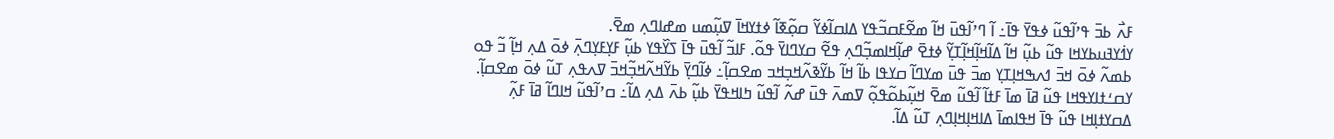ߓߍ߯ ߕߏ߫ ߟߴߊ߬ߟߎ߬ ߦߟߌ߫ ߟߊ߫߸ ߊ߬ ߣߴߊ߬ߟߎ߫ ߞߊ߬ ߘߐ߬ߓߛߏ߬ߟߌ ߡߊߛߊ߬ߦߌ߬ ߛߋ߲߬ߧߊ߬ ߦߙߌߞߊ߫ ߜߎ߲߬ߘߎ ߘߝߊߣߍ߲ ߘߐ߫.
ߌߗ߭ߌߔߎߕߌߞߊ ߟߎ߬ ߕߎ߲߬ ߞߊ߬ ߡߊ߬ߞߊ߲߬ߞߊ߲߬ߠߌ߲߬ ߦߙߐ߫ ߝߊ߲߬ߞߊߘߏ߲߬ߣߍ߲ ߟߐ߬ ߛߌߣߊߌ߫ ߟߋ߬. ߓߊߏ߬ ߊ߬ߟߎ߫ ߟߊ߫ ߖߌ߰ߟߌ ߕߎ߲߬ ߓߌ߲ߓߌ߲ߣߍ߲߫ ߦߋ߫ ߡߍ߲ ߞߊ߲߬ ߏ߬ ߟߋ ߕߘߍ߬ ߦߋ߫ ߞߏ߫ ߗߍߒߞߊ߲ߠߌ߲ ߘߏ߫ ߟߎ߫ ߘߌߣߊ߬ ߛߌߟߊ ߕߊ߬ ߞߊ߬ ߕߌ߬ߢߍ߬ߞߏ߲ߞߏ ߘߐߛߊ߲߬߸ ߦߊ߬ߣߌ߲߫ ߕߌ߬ߞߍ߬ߞߏ߲߬ߞߏ߫ ߜߍߟߍ߲ ߠߎ߬ ߦߋ߫ ߘߐߛߊ߲߬. ߌߛߑߙߊߌߟߞߊ ߟߎ߬ ߥߊ߫ ߘߊ߫ ߓߙߊ߬ ߊ߬ߟߎ߬ ߘߐ߫ ߞߎ߲߬ߕߋ߬ߟߋ߲߬ ߜߘߍ߫ ߟߎ߫ ߝߍ߬ ߊ߬ߟߎ߬ ߤߊߞߟߌ߫ ߕߎ߲߬ ߕߍ߫ ߡߍ߲ ߡߊ߬߸ ߛߴߊ߬ߟߎ߬ ߞߊߣߊ߬ ߥߊ߫ ߓߍ߲߬ ߡߛߌߙߊ߲ߞߊ ߟߎ߬ ߟߊ߫ ߞߟߊߘߊ߫ ߡߊߞߊ߲ߞߊ߲ߣߍ߲ ߠߎ߬ ߡߊ߬.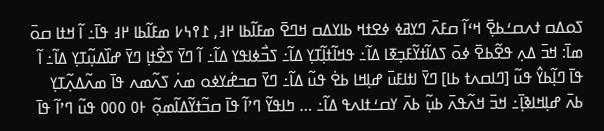ߖߋߡߛ ߙߍߛߑߕߐ߲߫ ߞߵߊ߬ ߛߓߍ߫ ߣߌߥߦ ߦߐߙߞ ߕߊߌߡߛ ߞߣߐ߫ ߘߓߊ߬ߕߊ ߂߃, ߁߉߆߇ ߘߓߊ߬ߕߊ ߂߃ ߟߊ߫߸ ߊ߬ ߞߙߊ ߛߋ߫ ߘߊ߫: ߞߏ߫ ߡߍ߲ ߟߐ߬ߕߐ߫ ߦߋ߫ ߖߡߊ߬ߙߌ߬ߓߏ߲ߧߊ ߡߊ߬߸ ߟߞߊ߬ߙߊ߲߬ߠߌ߲ ߡߊ߬߸ ߖߏ߯ߦߊߟߌ ߡߊ߬߸ ߊ߬ ߣߌ߫ ߖߐ߯ߙߊ߲ ߣߌ߫ ߝߊ߰ߡߎ߲߬ߠߌ߲ ߡߊ߬߸ ߊ߬ ߟߊ߫ ߣߊ߲߬ߕߌ߮ ߟߎ߬ [ߣߊߛߍߙ ߕߊ] ߣߌ߫ ߊߙߊߓߎ߫ ߝߊ߲ߞߊ ߕߐ߭ ߟߎ߬ ߡߊ߬߸ ߣߌ߫ ߛߏߝ߭ߌߦߋ ߘߍ߭ ߖߍ߬ߘߍ ߟߊ߫ ߘߍ߬ߡߍ߲߬ߠߌ߲ ߕߍ߫ ߝߊ߲ߞߊߢߊ߲߫߸ ߞߏ߫ ߞߍ߬ߟߍ߫ ߕߎ߲߬ ߕߍ߫ ߌߛߑߙߊߍߟ ߡߊ߬߸ … ߤߊߟߌ߬ ߣߴߊ߬ ߟߊ߫ ߛߏ߬ߙߌ߬ߡߊ߬ߘߋ߲߬ ߅߀ ߀߀߀ ߟߎ߬ ߣߴߊ߬ ߟߊ߫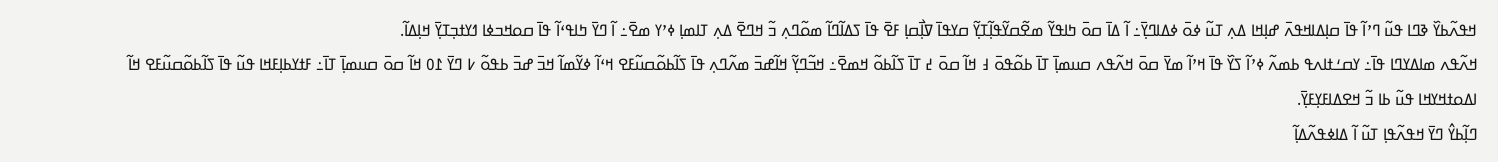ߞߟߍ߬ߕߌ߰ ߢߣߊ ߟߎ߬ ߣߴߊ߬ ߟߊ߫ ߛߊ߲ߡߊߞߟߍ߫ ߝߊ߲ߞߊ ߡߍ߲ ߠߎ߬ ߦߋ߫ ߦߡߊߣߌ߲߫߸ ߊ߬ ߡߊ߫ ߛߋ߫ ߤߊߟߌ߬ ߘߐ߬ߛߌ߬ߟߊ߲߬ߠߌ߲߬ ߛߌߟߊ߫ ߜߊ߲߯ߛߊ߲ ߓߐ߫ ߟߊ߫ ߖߡߊ߬ߣߊ߬ ߘߋ߬ߣߍ߲ ߏ߬ ߞߣߐ߫ ߡߍ߲ ߠߊߘߊ߲ ߦߴߌ ߘߐ߫߸ ߊ߬ ߣߌ߫ ߤߊߟߵߊ߬ ߟߊ߫ ߛߋߞߏߦߊ ߗߌߙߏ߲ߠߌ߲߫ ߞߊ߲ߡߊ߬.
ߞߍ߬ߟߍ ߘߊߡߌߣߊ ߟߊ߫߸ ߌߛߑߙߊߍߟ ߕߘߍ߬ ߦߴߊ߬ ߖߌ߰ ߟߊ߫ ߞߴߊ߬ ߘߌ߫ ߛߋ߫ ߞߍ߬ߟߍ ߛߎߘߊ߲߫ ߠߊ߫ ߕߋ߬ߟߋ߫ ߃ ߞߊ߬ ߛߋ߫ ߄ ߠߊ߫ ߖߊ߬ߕߋ߬ ߞߘߐ߫߸ ߞߏ߬ߣߌ߲߬ ߞߊ߬ߝߏ߫ ߘߍ߬ߣߍ߲ ߟߊ߫ ߖߊ߬ߕߋ߬ߛߎ߬ߓߐ ߞߵߊ߬ ߦߌ߬ߘߊ߬ ߞߏ߫ ߝߏ߫ ߕߟߋ߬ ߇ ߣߌ߫ ߁߀ ߞߊ߬ ߛߋ߫ ߛߎߘߊ߲߫ ߠߊ߫߸ ߓߙߌߕߊ߲ߓߞߊ ߟߎ߬ ߟߊ߫ ߖߊ߬ߕߋ߬ߛߎ߬ߓߐ ߞߊ߬ ߊߡߋߙߞߌߞߊ ߟߎ߬ ߕߊ ߏ߬ ߞߐߡߊߓߌ߲ߓߌ߲߫.
ߣߊ߲߬ߕߌ߮ ߣߌ߫ ߞߟߍ߬ߟߊ߲ ߠߎ߬ ߊ߬ ߡߊߦߟߍ߬ߡߊ߲߬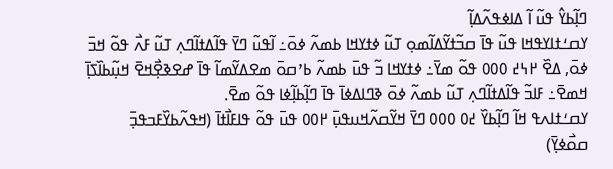ߣߊ߲߬ߕߌ߮ ߟߎ߬ ߊ߬ ߡߊߦߟߍ߬ߡߊ߲߬
ߌߛߑߙߊߌߟߞߊ ߟߎ߬ ߟߊ߫ ߛߏ߬ߙߌ߬ߡߊ߬ߘߋ߲ ߠߎ߬ ߦߙߌߞߊ ߕߘߍ߬ ߦߋ߫߸ ߊ߬ߟߎ߬ ߣߌ߫ ߟߊ߬ߡߙߊ߬ߣߍ߲ ߠߎ߬ ߓߍ߯ ߟߋ߬ ߞߏ߫ ߦߋ߫, ߡߐ߰ ߂߆߄ ߀߀߀ ߟߋ߬ ߘߌ߫߸ ߦߙߌߞߊ ߏ߬ ߟߎ߫ ߕߘߍ߬ ߕߴߛߋ߫ ߘߐߡߌ߬ߘߊ߬ ߟߊ߫ ߝߐߢߐ߲߯ߞߐ߫ ߞߎ߲߬ߕߊ߰ߖߊ߲߫ ߞߘߐ߫߸ ߓߊߏ߬ ߟߊ߬ߡߙߊ߬ߣߍ߲ ߠߎ߬ ߕߘߍ߬ ߦߋ߫ ߢߣߊߡߦߊ߫ ߟߊ߫ ߣߊ߲߬ߕߊ߲߬ߦߊ ߟߋ߬ ߘߐ߫.
ߌߛߑߙߊߍߟ ߞߊ߬ ߣߊ߲߬ߕߌ߰ ߄߀ ߀߀߀ ߣߌ߫ ߞߌ߬ߛߍ߬ߞߎߟߎ߲߫ ߂߀߀ ߟߎ߫ ߟߋ߬ ߟߊߓߊ߯ߙߊ߫ (ߞߟߍ߬ߕߌ߰ߓߏߟߏ߲߫ ߛߋ߯ߦߌ߲߫)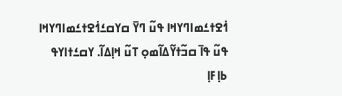ߗ߭ߐߙߑߘߊߣߌߞߊ ߟߎ߬ ߣߌ߫ ߛߌߛߑߗ߭ߐߙߑߘߊߣߌߞߊ ߟߎ߬ ߟߊ߫ ߛߏ߬ߙߌ߬ߡߊ߬ߘߋ߲ ߠߎ߬ ߞߊ߲ߡߊ߬. ߌߛߑߙߊߌߟ ߕߊ߲ߓߊ߲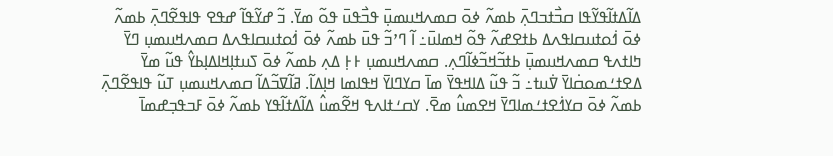ߡߊ߬ߡߙߊ߬ߟߌ߬ߟߊ ߛߏ߯ߙߏߣߍ߲߫ ߕߘߍ߬ ߦߋ߫ ߛߘߍߞߎߘߎ߲߫ ߟߏ߯ߟߎ߫ ߟߋ߬ ߘߌ߫. ߏ߬ ߝߌ߬ߟߊ߬ ߝߟߐ ߟߊߟߐ߬ߣߍ߲߫ ߕߘߍ߬ ߦߋ߫ ߗ߭ߋߙߎߛߊߟߍߡ ߕߙߐߝߍ߬ ߟߋ߬ ߞߘߊߎ߫߸ ߊ߬ ߣߴߏ߬ ߟߎ߫ ߕߘߍ߬ ߦߋ߫ ߗ߭ߋߙߎߛߊߟߍߡ ߛߘߍߞߎߘߎ߲ ߣߌ߫ ߤߊߙߍߟ ߛߘߍߞߎߘߎ߲߫ ߕߙߏ߬ߞߏ߬ߦߊ߬ߣߍ߲. ߛߘߍߞߎߘߎ߲ ߅߅߲ ߡߍ߲ ߕߘߍ߬ ߦߋ߫ ߖߎߙߊ߲ߞߊߡߊ߲ߕߌ߮ ߟߎ߬ ߘߌ߫ ߡߐߙߑߘߋߛ߭ߊߌ߫ ߜ߭ߎߙ߸ ߏ߬ ߟߎ߬ ߡߊߞߟߌ߫ ߘߊ߫ ߛߌߣߊߌ߫ ߞߟߊߘߊ ߞߊ߲ߡߊ߬. ߥߊ߬ߜߏ߬ߡߊ߬ ߛߘߍߞߎߘߎ߲ ߠߎ߬ ߟߊߟߐ߬ߣߍ߲߫ ߕߘߍ߬ ߦߋ߫ ߛߌߗ߭ߐߙߑߘߊߣߌ߫ ߞߐߘߎ߮ ߘߐ߫. ߌߛߑߙߊߍߟ ߞߐ߬ߘߎ߮ ߡߊ߬ߡߙߊ߬ߟߌ ߕߘߍ߬ ߦߋ߫ ߓߏߟߏ߲ߝߘߊ߫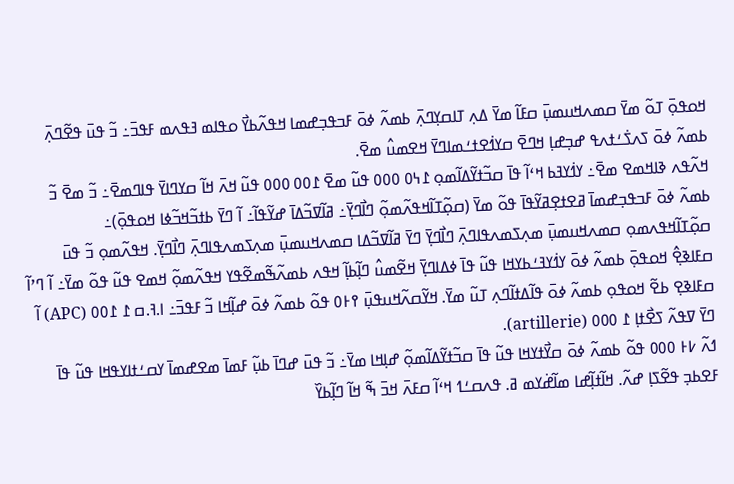ߞߋߟߋ߲߫ ߠߋ߬ ߘߌ߫ ߛߘߍߞߎߘߎ߲߫ ߛߓߊ߬ ߘߌ߫ ߡߍ߲ ߠߊߛߌ߲ߣߍ߲߫ ߕߘߍ߬ ߦߋ߫ ߓߏߟߏ߲ߝߘߊ ߞߟߍ߬ߕߌ߯ ߋߟߊߘ ߔߟߍߘ ߓߟߏ߫߸ ߏ߬ ߟߎ߫ ߟߐ߬ߣߍ߲߫ ߕߘߍ߬ ߦߋ߫ ߖߍߖ߭ߑߙߍߟ ߝߏ߲ߝߊ߲ ߞߣߐ߫ ߛߌߗ߭ߐߙߑߘߊߣߌ߫ ߞߐߘߎ߮ ߘߐ߫.
ߞߍ߬ߟߍ ߢߊߞߘߐ ߘߐ߫߸ ߌߗ߭ߌߔߕ ߞߵߊ߬ ߟߊ߫ ߛߏ߬ߙߌ߬ߡߊ߬ߘߋ߲ ߁߆߀ ߀߀߀ ߟߎ߬ ߘߐ߫ ߁߀߀ ߀߀߀ ߟߎ߬ ߞߍ߫ ߞߊ߬ ߛߌߣߊߌ߫ ߟߊߣߘߐ߫߸ ߏ߬ ߘߐ߫ ߏ߬ ߕߘߍ߬ ߦߋ߫ ߓߏߟߏ߲ߝߘߊ߫ ߥߐߙߐ߲ߥߌ߬ߟߊ߫ ߟߋ߬ ߘߌ߫ (ߛߋ߲߬ߠߊ߬ߞߟߍ߬ߘߋ߲߬ ߣߊ߯ߣߌ߲߫߸ ߥߊ߬ߜߏ߬ߡߊ߫ ߝߌ߬ߟߊ߬߸ ߊ߬ ߣߌ߫ ߕߙߏ߬ߞߏ߬ߦߊ ߞߋߟߋ߲߫)߸ ߛߋ߲߬ߠߊ߬ߞߟߍߘߋ߲ ߛߘߍߞߎߘߎ߲߫ ߘߍ߲ߖߘߍߟߊߣߍ߲߫ ߣߊ߯ߣߌ߲߫ ߣߌ߫ ߥߊ߬ߜߏ߬ߡߊ ߛߘߍߞߎߘߎ߲߫ ߘߍ߲ߖߘߍߟߊߣߍ߲߫ ߣߊ߯ߣߌ߲߫. ߞߟߍ߬ߘߋ߲ ߏ߬ ߟߎ߫ ߛߓߊߢߐ߲߮ ߞߋߟߋ߲߫ ߕߘߍ߬ ߦߋ߫ ߌߗ߭ߌߔߑߕߌߞߊ ߟߎ߬ ߟߊ߫ ߦߡߊߣߌ߲߫ ߞߐ߬ߘߎ߮ ߣߊ߲߬ߕߊ߲߬ ߞߟߍ ߕߘߍ߬ߒ߬ߘߐ߬ߟߌ ߞߟߍ߬ߘߋ߲߬ ߞߘߐ ߟߎ߬ ߟߋ߬ ߘߌ߫߸ ߊ߬ ߣߴߊ߬ ߛߓߊߢߐ߲ ߕߐ߬ ߞߋߟߋ߲ ߕߘߍ߬ ߦߋ߫ ߟߊ߬ߡߙߊ߬ߣߍ߲ ߠߎ߬ ߘߌ߫. ߞߌ߬ߛߍ߬ߞߎߟߎ߲߫ ߉߅߀ ߟߋ߬ ߕߘߍ߬ ߦߋ߫ ߝߊ߲߬ߞߊ ߏ߬ ߓߟߏ߫߸ ߊ.ߔ.ߛ ߁ ߁߀߀ (APC) ߊ߬ ߣߌ߫ ߜߟߍ߬ ߖߐ߯ߙߊ߲ ߁ ߀߀߀ (artillerie).
ߗߍ߬ ߇߅ ߀߀߀ ߟߋ߬ ߕߘߍ߬ ߦߋ߫ ߛߌ߯ߙߌߞߊ ߟߎ߬ ߟߊ߫ ߛߏ߬ߙߌ߬ߡߊ߬ߘߋ߲߬ ߝߊ߲ߞߊ ߘߌ߫߸ ߏ߬ ߟߎ߫ ߝߣߊ߫ ߕߎ߲߬ ߓߘߊ߫ ߘߐߝߘߊ߫ ߌߛߑߙߊߌߟߞߊ ߟߎ߬ ߟߊ߫ ߓߐߕߏ߲ ߟߐ߬ߖߊ߲ ߝߍ߬. ߞߊ߬ߙߊ߲߬ߝߊ ߘߊ߬ߝ߭ߌߘ ߥ. ߟߍߛߑߗ ߞߵߊ߬ ߛߓߍ߫ ߞߏ߫ ߒ߬ ߞߊ߬ ߣߊ߲߬ߕߌ߰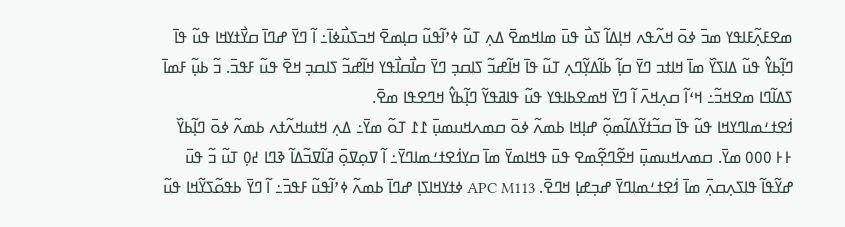ߘߐߓߍ߲߬ߓߊߟߌ ߘߏ߫ ߦߋ߫ ߞߍ߬ߟߍ ߞߊ߲ߡߊ߬ ߖߎ߯ ߟߎ߫ ߘߊߞߘߐ߫ ߡߍ߲ ߠߎ߬ ߦߴߊ߬ߟߎ߬ ߛߊ߲ߘߐ߫ ߞߏߖߎ߯ߦߊ߫߸ ߊ߬ ߣߌ߫ ߝߣߊ߫ ߛߌ߯ߙߌߞߊ ߟߎ߬ ߟߊ߫ ߣߊ߲߬ߕߌ߮ ߟߎ߬ ߡߊߖߌ߰ ߘߊ߫ ߞߊߙߏ ߣߌ߫ ߛߊ߲߬ ߕߊ߬ߡߌ߲߬ߣߍ߲ ߠߎ߬ ߟߊ߫ ߞߊ߬ߝߏ߬ ߖߊߛߏ߲ ߣߌ߫ ߛߊ߯ߛߊ߯ߟߌ ߞߊ߬ߝߏ߬ ߖߊߛߏ߲ ߞߐ߫ ߟߎ߬ ߓߟߏ߫. ߏ߬ ߕߎ߲߬ ߓߘߊ߫ ߖߡߊ߬ߣߊ ߘߐߞߏ߬߸ ߞߵߊ߬ ߛߍ߲ߞߍ߫ ߊ߬ ߣߌ߫ ߞߘߐߕߊߟߌ ߟߎ߬ ߟߊߥߟߌ߬ ߣߊ߲߬ߕߌ߮ ߞߣߐߟߊ ߘߐ߫.
ߗ߭ߐߙߑߘߊߣߌߞߊ ߟߎ߬ ߟߊ߫ ߛߏ߬ߙߌ߬ߡߊ߬ߘߋ߲߬ ߝߊ߲ߞߊ ߕߘߍ߬ ߦߋ߫ ߛߘߍߞߎߘߎ߲߫ ߁߁ ߠߋ߬ ߘߌ߫߸ ߡߍ߲ ߞߙߎߞߍ߬ߙߍ ߕߘߍ߬ ߦߋ߫ ߣߊ߲߬ߕߌ߰ ߅߅ ߀߀߀ ߘߌ߫. ߛߘߍߞߎߘߎ߲߫ ߞߐ߬ߣߐ߲߬ߘߐ ߟߎ߫ ߟߞߊߘߌ߫ ߘߊ߫ ߛߌߗ߭ߐߙߑߘߊߣߌ߫߸ ߊ߬ ߜߋ߲ߜߋ߲߫ ߥߊ߬ߜߏ߬ߡߊ߬ ߢߣߊ ߄߀߲ ߠߎ߬ ߏ߬ ߟߎ߫ ߝߌ߬ߟߊ߬ ߟߊߖߍ߲ߛߍ߲߫ ߘߊ߫ ߗ߭ߐߙߑߘߊߣߌ߫ ߝߏ߲ߝߊ߲ ߞߣߐ߫. APC M113 ߦߙߌߞߊߖߊ߲ ߝߣߊ߫ ߕߘߍ߬ ߦߴߊ߬ߟߎ߬ ߓߟߏ߫߸ ߊ߬ ߣߌ߫ ߕߟߋ߬ߖߌ߬ߞߊ ߟߎ߬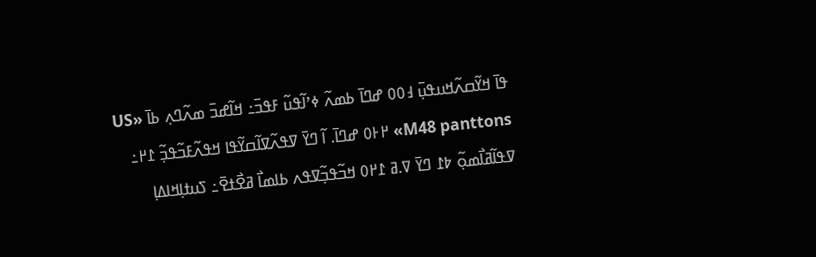ߟߊ߫ ߞߌ߬ߛߍ߬ߞߎߟߎ߲߫ ߃߀߀ ߝߣߊ߫ ߕߘߍ߬ ߦߴߊ߬ߟߎ߬ ߓߟߏ߫߸ ߞߊ߬ߝߏ߫ ߘߍ߬ߣߍ߲ ߕߊ߫ «US M48 panttons» ߂߅߀ ߝߣߊ߫. ߊ߬ ߣߌ߫ ߜߟߍ߬ߜߊ߬ߛߌ߬ߟߊ ߞߟߍ߬ߓߏ߬ߟߏ߲߬ ߁߂߸ ߜߟߊ߬ߥߊ߯ߘߋ߲߬ ߈߁ ߣߌ߫ ߜ.ߥ ߁߂߀ ߞߏ߬ߟߏ߲߬ߜߟߍ ߕߊߘߊ߯ ߥߐ߯ߙߐ߫߸ ߖߎߙߊ߲ߞߊߡߊ߲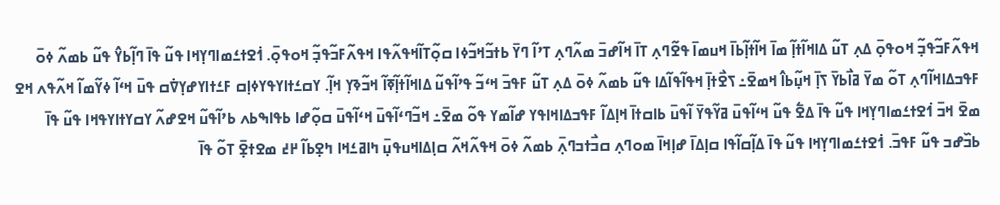ߞߟߍ߬ߓߏ߬ߟߏ߲߬ ߞߋߟߋ߲߫ ߡߍ߲ ߠߎ߬ ߡߊߞߊ߬ߙߊ߲߬ ߘߊ߫ ߞߊ߬ߙߊ߲߬ߕߊ߫ ߞߎߘߊ߫ ߟߐ߬ߣߍ߲ ߠߊ߫ ߞߊ߬ߝߏ߫ ߘߍ߬ߣߍ߲ ߠߴߊ߬ ߣߌ߫ ߕߙߏ߬ߞߏ߬ߦߊ ߛߋ߲߬ߠߊ߬ߞߟߍ߬ߟߊ ߞߟߍ߬ߓߏ߬ߟߏ߲߬ ߞߋߟߋ߲߫. ߗ߭ߐߙߑߘߊߣߌ߲ߞߊ ߟߎ߬ ߟߊ߫ ߣߊ߲߬ߕߌ߮ ߟߎ߬ ߕߘߍ߬ ߦߋ߫ ߓߟߏߡߊߞߊ߬ߣߍ߲ ߠߋ߬ ߘߌ߫ ߥߊ߯ߕߌ߫ ߖߊ߲߫ ߞߎ߲߬ߕߊ߮ ߞߘߐ߫߸ ߖߐ߯ߙߊ߲߫ ߞߟߊ߬ߟߊ߬ߡߊ ߟߎ߬ ߕߘߍ߬ ߦߋ߫ ߡߍ߲ ߠߎ߬ ߓߟߏ߫ ߞߵߏ߬ ߟߴߊ߬ߟߎ߬ ߡߊߞߊ߬ߙߊ߲߬ߧߊ߬ ߞߏ߬ߢߌ߲ ߞߊ߲߬. ߌߛߑߙߊߌߟߌߦߊ߲ߛ ߓߑߙߊߌߝߌ߲ߜ߭ߛ ߟߎ߫ ߞߵߊ߬ ߦߌ߬ߘߊ߬ ߞߍ߬ߟߍ ߞߐ ߘߐ߫ ߞߏ߫ ߗ߭ߐߙߑߘߊߣߌ߲ߞߊ ߟߎ߬ ߟߊ߫ ߡߐ߱ ߟߎ߬ ߞߵߊ߬ߟߎ߫ ߥߌ߬ߟߌ߫ ߊ߬ߟߎ߫ ߕߊߛߙߊ߫ ߞߊ߲ߡߊ߬ ߓߟߏߡߊߞߊߟߌ ߝߊ߬ߘߌ ߟߋ߬ ߘߐ߫߸ ߞߏ߬ߣߵߊ߬ߟߎ߫ ߞߵߊ߬ߟߎ߫ ߛߋ߲߬ߝߊ ߕߟߊߒߕߍ ߕߴߊ߬ߟߎ߬ ߞߐߝߍ߬ ߌߛߌߙߊߌߟߞߊ ߟߎ߬ ߟߊ߫ ߕߏ߰ߝߏ ߟߎ߬ ߓߟߏ߫. ߗ߭ߐߙߑߘߊߣߌ߲ߞߊ ߟߎ߬ ߟߊ߫ ߡߊ߲߬ߛߊ߬ߟߊ ߛߊ߲ߡߊ߫ ߝߊ߲ߞߊ߫ ߘߋߣߍ߲ ߛߏ߯ߙߏߣߍ߲߫ ߕߘߍ߬ ߦߋ߫ ߞߟߍ߬ߞߍ߬ ߛߊ߲ߡߊߞߎߟߎ߲߫ ߤߊߥߑߞߊ ߤߐ߲ߕߊ߬ ߂߄ ߘߐߙߐ߲߫ ߠߋ߬ ߟߊ߫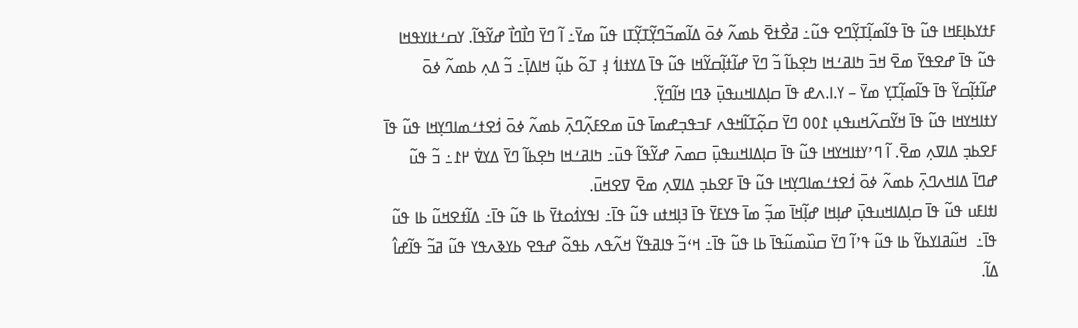ߓߙߌߕߊ߲ߓߞߊ ߟߎ߬ ߟߊ߫ ߟߊ߬ߘߊ߲߬ߠߌ߲߬ߣߐ ߟߎ߬߸ ߥߐ߯ߙߐ߫ ߕߘߍ߬ ߦߋ߫ ߡߊ߬ߘߏ߬ߣߌ߲߬ߠߌ߲߬ߠߊ ߟߎ߬ ߘߌ߫߸ ߊ߬ ߣߌ߫ ߣߊ߯ߣߊ߯ ߝߌ߬ߟߊ߬. ߌߛߑߙߊߌߟߞߊ ߟߎ߬ ߟߊ߫ ߝߐߟߌ߫ ߘߐ߫ ߞߏ߫ ߤߊߥߑߞߊ ߤߐ߲ߕߊ߬ ߏ߬ ߣߌ߫ ߝߊ߬ߙߊ߲߬ߛߌ߬ߞߊ ߟߎ߬ ߟߊ߫ ߡߌߙߊߗ߭ ߃߲ ߠߋ߬ ߕߎ߲߬ ߞߊߡߊ߲߫߸ ߏ߬ ߡߍ߲ ߕߘߍ߬ ߦߋ߫ ߝߊ߬ߙߊ߲߬ߛߌ߬ ߟߊ߫ ߟߊ߬ߘߊ߲߬ߠߌ߲ ߘߌ߫ – ߌ.ߊ.ߍߝ ߟߊ߫ ߛߊ߲ߡߊߞߎߟߎ߲߫ ߢߣߊ ߞߊ߬ߣߌ߲߬.
ߌߙߊߞߌߞߊ ߟߎ߬ ߟߊ߫ ߞߌ߬ߛߍ߬ߞߎߟߎ߲ ߁߀߀ ߣߌ߫ ߛߋ߲߬ߠߊ߬ߞߟߍ ߓߏߟߏ߲ߝߘߊ߫ ߟߎ߫ ߘߐߓߍ߲߬ߣߍ߲߫ ߕߘߍ߬ ߦߋ߫ ߗ߭ߐߙߑߘߊߣߌ߲ߞߊ ߟߎ߬ ߟߊ߫ ߓߐߕߏ߲ ߡߊߜߍ߲ ߘߐ߫. ߊ߬ ߣߴߌߙߊߞߌߞߊ ߟߎ߬ ߟߊ߫ ߛߊ߲ߡߊߞߎߟߎ߲߫ ߛߘߍ߫ ߝߌ߬ߟߊ߬ ߟߎ߫߸ ߤߊߥߑߞߊ ߤߐ߲ߕߊ߬ ߣߌ߫ ߡߌߜ߭ ߂߁߸ ߏ߬ ߟߎ߬ ߝߣߊ߫ ߡߊߞߍߣߍ߲߫ ߕߘߍ߬ ߦߋ߫ ߗ߭ߐߙߑߘߊߣߌ߲ߞߊ ߟߎ߬ ߟߊ߫ ߓߐߕߏ߲ ߡߊߜߍ߲ ߘߐ߫ ߜߐߞߎ߫.
ߊߙߊߓߎ ߟߎ߬ ߟߊ߫ ߛߊ߲ߡߊߞߎߟߎ߲߫ ߝߊ߲ߞߊ ߝߊ߲߬ߞߊ߫ ߘߏ߲߬ ߘߊ߫ ߟߌߓߌ߫ ߟߊ߫ ߔߊ߲ߞߙߎ ߟߎ߬ ߟߊ߫߸ ߊߟߌߗ߭ߋߙߌ߫ ߕߊ ߟߎ߬ ߟߊ߫߸ ߡߊ߬ߙߐߞߎ߬ ߕߊ ߟߎ߬ ߟߊ߫߸  ߞߎ߬ߥߊߌߕߌ߬ ߕߊ ߟߎ߬ ߟߴߊ߬ ߣߌ߫ ߛߎ߰ߘߎ߬ߟߊ߫ ߕߊ ߟߎ߬ ߟߊ߫߸ ߞߵߏ߬ ߟߊߥߟߌ߬ ߞߍ߬ߟߍ ߕߟߋ߬ ߝߟߐ ߕߌߢߍߟߌ ߟߎ߬ ߥߏ߬ ߟߊ߬ߝߊ߮ ߡߊ߬.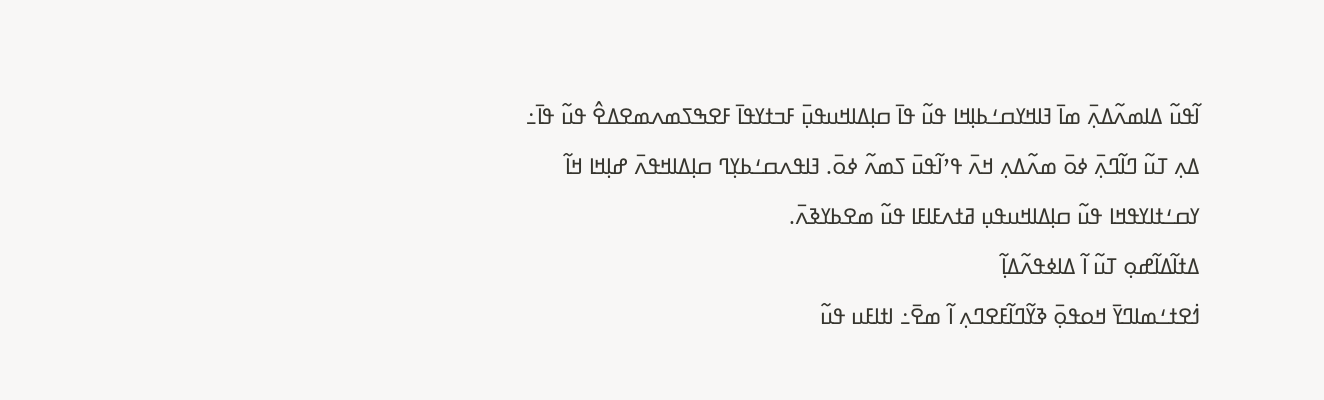ߊ߬ߟߎ߬ ߡߊߘߍ߬ߡߍ߲߫ ߘߊ߫ ߔߊߞߌߛߑߕߊ߲ߞߊ ߟߎ߬ ߟߊ߫ ߛߊ߲ߡߊߞߎߟߎ߲߫ ߓߏߙߌߟߊ߫ ߓߐߒߖߘߍߘߐߡߐ߮ ߟߎ߬ ߟߊ߫߸ ߡߍ߲ ߠߎ߬ ߣߊ߬ߣߍ߲߫ ߦߋ߫ ߘߍ߬ߡߍ߲ ߞߍ߫ ߟߴߊ߬ߟߎ߫ ߖߘߍ߬ ߦߋ߫. ߔߊߟߍߛߑߕߌ߲ߣ ߛߊ߲ߡߊߞߟߍ߫ ߝߊ߲ߞߊ ߞߊ߬ ߌߛߑߙߊߌߟߞߊ ߟߎ߬ ߛߊ߲ߡߊߞߎߟߎ߲ ߥߙߍߓߊߓߊ ߟߎ߬ ߘߐߕߌߢߍ߫.
ߡߙߊ߬ߡߊ߬ߝߋ߲ ߠߎ߬ ߊ߬ ߡߊߦߟߍ߬ߡߊ߲߬
ߗ߭ߐߙߑߘߊߣߌ߫ ߞߋߟߋ߲߫ ߢߌ߬ߣߊ߬ߓߐߣߍ߲ ߊ߬ ߘߐ߫߸ ߊߙߊߓߎ ߟߎ߬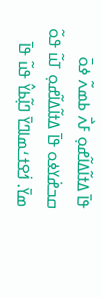ߟߊ߫ ߡߙߊ߬ߡߊ߬ߝߋ߲ ߓߍ߯ ߕߘߍ߬ ߦߋ߫ ߛߏߝ߭ߌߦߋ ߟߊ߫ ߡߙߊ߬ߡߊ߬ߝߋ߲ ߠߎ߬ ߟߋ߬ ߘߌ߫. ߗ߭ߐߙߑߘߊߣߌ߫ ߣߊ߲߬ߕߌ߮ ߟߎ߬ ߟߊ߫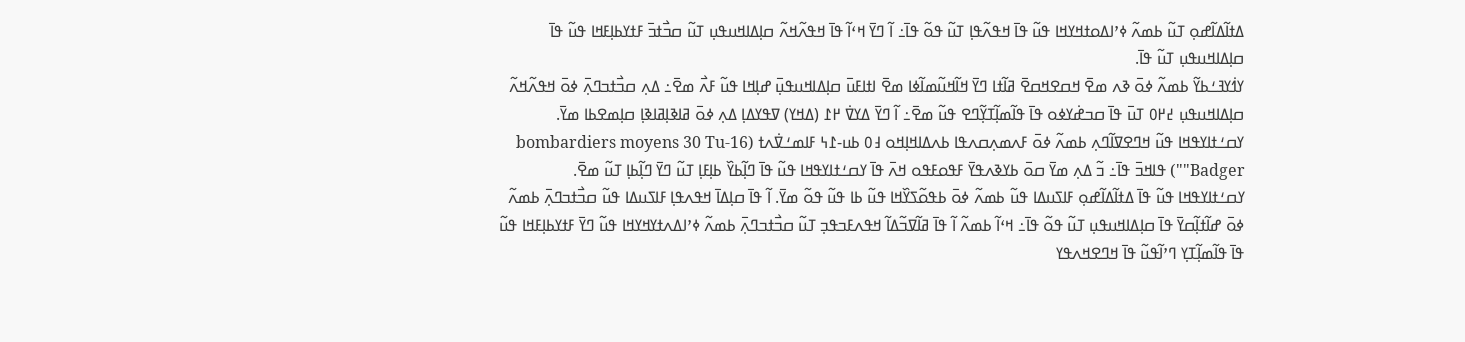ߡߙߊ߬ߡߊ߬ߝߋ߲ ߠߎ߬ ߕߘߍ߬ ߦߴߊߡߋߙߞߌߞߊ ߟߎ߬ ߟߊ߫ ߞߟߍ߬ߟߊ߲ ߠߎ߬ ߟߋ߬ ߟߊ߫߸ ߊ߬ ߣߌ߫ ߞߵߊ߬ ߟߊ߫ ߞߟߍ߬ߞߍ߬ ߛߊ߲ߡߊߞߎߟߎ߲ ߠߎ߬ ߛߏ߯ߙߏ߫ ߓߙߌߕߊ߲ߓߞߊ ߟߎ߬ ߟߊ߫ ߛߊ߲ߡߊߞߎߟߎ߲ ߠߎ߬ ߟߊ߫.
ߌߗ߭ߌߔߑߕߌ߬ ߕߘߍ߬ ߦߋ߫ ߢߍ ߘߐ߫ ߞߛߐߞߛߐ߫ ߥߊ߬ߙߊ ߣߌ߫ ߞߊ߬ߞߎ߬ߘߊ߬ߦߊ ߘߐ߫ ߊߙߊߓߎ߫ ߛߊ߲ߡߊߞߎߟߎ߲߫ ߝߊ߲ߞߊ ߟߎ߬ ߓߍ߯ ߘߐ߫߸ ߡߍ߲ ߛߏ߯ߙߏߣߍ߲߫ ߦߋ߫ ߞߟߍ߬ߞߍ߬ ߛߊ߲ߡߊߞߎߟߎ߲ ߄߂߀ ߠߎ߫ ߟߊ߫ ߛߏߝ߭ߌߦߋ ߟߊ߫ ߟߊ߬ߘߊ߲߬ߠߌ߲߬ߣߐ ߟߎ߬ ߘߐ߫߸ ߊ߬ ߣߌ߫ ߡߌߜ߭ ߂߁ (ߡߞߌ) ߜߟߌߡߊ߲ ߡߍ߲ ߦߋ߫ ߥߊߢߊ߲ߥߊߢߊ߲ ߛߊ߲ߘߐߕߊ ߘߌ߫. ߌߛߑߙߊߌߟߞߊ ߟߎ߬ ߞߣߐߜߊ߬ߣߍ߲ ߕߘߍ߬ ߦߋ߫ ߓߍߘߍ߲ߛߍߟߊ ߕߍߡߊߞߊ߲ߞߋ ߃߀ ߕߎ-߁߆ ߓߊߘߑߜ߭ߍߙ (bombardiers moyens 30 Tu-16 "Badger") ߟߊߞߏ߫ ߟߊ߫߸ ߏ߬ ߡߍ߲ ߘߌ߫ ߛߋ߫ ߕߌߢߍߟߌ߫ ߓߟߋߓߟߋ ߞߍ߫ ߟߊ߫ ߌߛߑߙߊߌߟߞߊ ߟߎ߬ ߟߊ߫ ߣߊ߲߬ߕߌ߰ ߕߊ߲ߓߊ߲ ߠߎ߬ ߣߌ߫ ߣߊ߲߬ߕߊ߲ ߠߎ߬ ߘߐ߫.
ߌߛߑߙߊߌߟߞߊ ߟߎ߬ ߟߊ߫ ߡߙߊ߬ߡߊ߬ߝߋ߲ ߓߊߖߎߡߊ ߟߎ߬ ߕߘߍ߬ ߦߋ߫ ߕߟߋ߬ߖߌ߰ߞߊ ߟߎ߬ ߕߊ ߟߎ߬ ߟߋ߬ ߘߌ߫. ߊ߬ ߟߊ߫ ߛߊ߲ߡߊ߫ ߞߟߍߟߊ߲ ߓߊߖߎߡߊ ߟߎ߬ ߛߏ߯ߙߏߣߍ߲߫ ߕߘߍ߬ ߦߋ߫ ߝߊ߬ߙߊ߲߬ߛߌ߫ ߟߊ߫ ߛߊ߲ߡߊߞߎߟߎ߲ ߠߎ߬ ߟߋ߬ ߟߊ߫߸ ߞߵߊ߬ ߕߘߍ߬ ߊ߬ ߟߊ߫ ߥߊ߬ߜߏ߬ߡߊ߬ ߞߟߍߓߏߟߏ߲ ߠߎ߬ ߛߏ߯ߙߏߣߍ߲߫ ߕߘߍ߬ ߦߴߊߡߍߙߌߞߌߞߊ ߟߎ߬ ߣߌ߫ ߓߙߌߕߊ߲ߓߞߊ ߟߎ߬ ߟߊ߫ ߟߊ߬ߘߊ߲߬ߠߌ߲ ߣߴߊ߬ߟߎ߬ ߟߊ߫ ߞߣߐߞߍߟߌ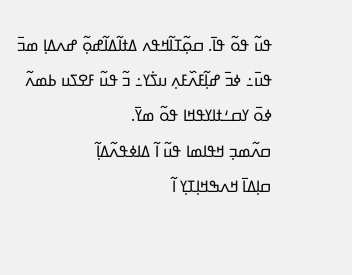ߟߎ߬ ߟߋ߬ ߟߊ߫. ߛߋ߲߬ߠߊ߬ߞߟߍ ߡߙߊ߬ߡߊ߬ߝߋ߲߬ ߝߍߡߊ߲ ߘߏ߫ ߟߎ߫߸ ߦߏ߫ ߝߊ߲߬ߓߍ߰ߓߍ߲ ߎߖ߭ߌ߸ ߏ߬ ߟߎ߬ ߓߐߖߎ ߕߘߍ߬ ߦߋ߫ ߌߛߑߙߊߌߟߞߊ ߟߋ߬ ߘߌ߫.
ߛߍ߬ߘߏ߲ ߞߟߊߘߊ ߟߎ߬ ߊ߬ ߡߊߦߟߍ߬ߡߊ߲߬
ߛߊ߲ߡߊ߫ ߞߍߒߞߊ߲ߠߌ߲ ߊ߬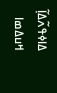ߡߊߦߟߍ߬ߡߊ߲߬
ߞߎߡߘߊ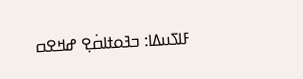ߓߊߖߎߡߊ: ߏߔߋߙߊߛ߭ߐ߲ ߝߞߐߛ